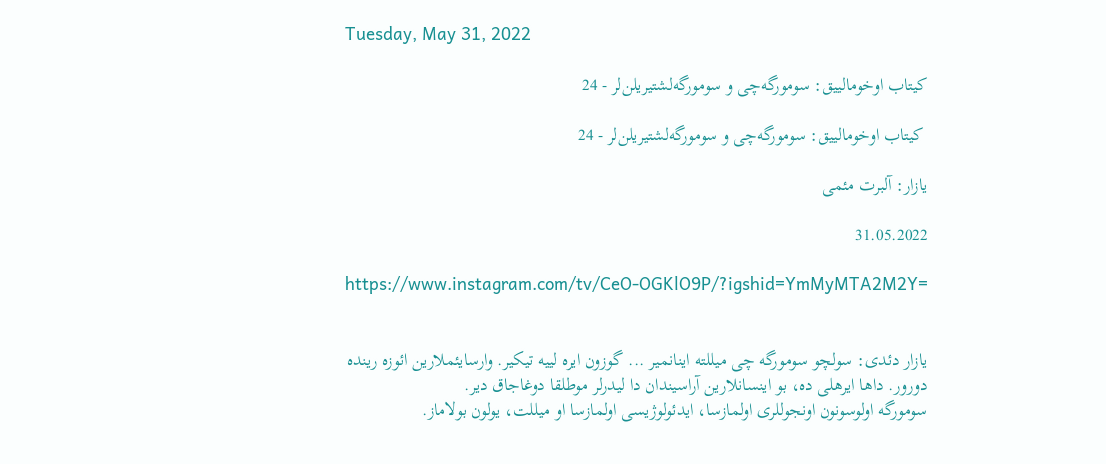Tuesday, May 31, 2022

کیتاب اوخومالییق: سومورگه‌چی و سومورگه‌لشتیریلن‌لر - 24

 کیتاب اوخومالییق: سومورگه‌چی و سومورگه‌لشتیریلن‌لر‌ - 24

یازار: آلبرت مئمی

31.05.2022

https://www.instagram.com/tv/CeO-OGKlO9P/?igshid=YmMyMTA2M2Y=


یازار دئدی: سولچو سومورگه چی میللته اینانمیر ... گوزون ایره لییه تیکیر. وارسایئملارین ائوزه رینده دورور. داها ایرهلی ده، بو اینسانلارین آراسیندان دا لیدرلر موطلقا دوغاجاق دیر.
سومورگه اولوسونون اونجوللری اولمازسا، ایدئولوژیسی اولمازسا او میللت، یولون بولاماز.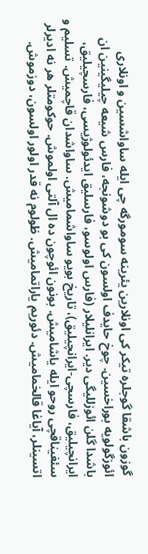گوزون باشقا گوجلره تیکر کی اونلارین یئرینه سومورگه چی ایله ساواشسین و اونلاری ائوزگولویه بوراخسین. چوخ حایدف اولسون کی بو دوشونجه، فارس شیعه چیلیگینین ان باشدا گلن ائوزللیگی دیر. ایرانلیلار (فارس اولوسو، فارسلیق ایدئولوژیسی، فارسچیلیق، ایرانچیلیق، فارسچی-ایرانچیلیق)، تاریخ بویو ساواشمامیش. ساواشدان قاچمیش. تسلیم و سئغیناقچی روحو ایله یاشامیش. بونون ائوچون ده ال آلتی اولموش. حوکومتلر هر نه ادیرلر اتسینلر، آیاغا قالخمامیش. دئوریم یاراتمامیش. ظولوم نه قدر اولور اولسون، دوزموش.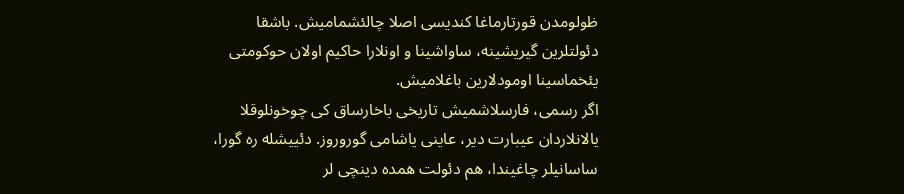ظولومدن قورتارماغا کندیسی اصلا چالئشمامیش. باشقا دئولتلرین گیریشینه، ساواشینا و اونلارا حاکیم اولان حوکومتی یئخماسینا اومودلارین باغلامیش.
اگر رسمی، فارسلاشمیش تاریخی باخارساق کی چوخونلوقلا یالانلاردان عیبارت دیر، عاینی یاشامی گوروروز. دئییشله ره گورا، ساسانیلر چاغیندا، هم دئولت همده دینچی لر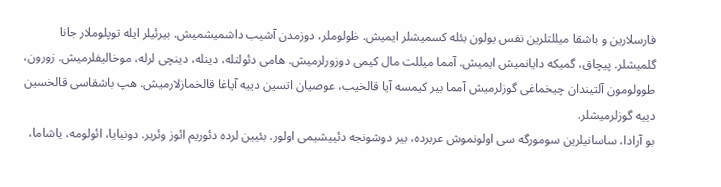فارسلارین و باشقا میللتلرین نفس یولون بئله کسمیشلر ایمیش. ظولوملر، دوزمدن آشیب داشمیشمیش. بیرئیلر ایله توپلوملار جانا گلمیشلر. پیچاق، گمیکه دایانمیش ایمیش. آمما میللت مال کیمی دوزورلرمیش. هامی دئولتله، دینله، دینچی لرله، موخالیفلرمیش. زورون، طوولومون آلتیندان چیخماغی گوزلرمیش آمما بیر کیمسه آیا قالخیب، عوصیان اتسین دییه آیاغا قالخمازلارمیش. هپ باشقاسی قالخسین دییه گوزلرمیشلر.
بو آرادا، ساسانیلرین سومورگه سی اولونموش عربرده، بیر دوشونجه دئییشیمی اولور. بئیین لرده دئوریم ائوز وئریر. دونیایا، ائولومه، یاشاما،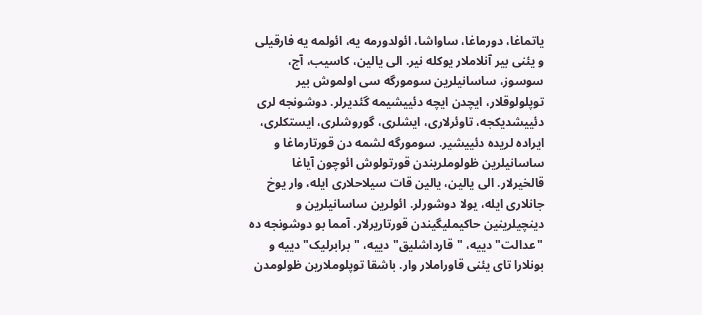یاتماغا، دورماغا، ساواشا، ائولدورمه یه، ائولمه یه فارقیلی و یئنی بیر آنلاملار یوکله نیر. الی یالین، کاسیب، آج، سوسوز، ساسانیلرین سومورگه سی اولموش بیر توپلولوقلار، ایچدن ایچه دئییشیمه گئدیرلر. دوشونجه لری دئییشدیکجه، تاوئرلاری، ایشلری، گوروشلری، ایستکلری، ایراده لریده دئییشیر. سومورگه لشمه دن قورتارماغا و ساسانیلرین ظولوملریندن قورتولوش ائوچون آیاغا قالخیرلار. الی یالین، یالین قات سیلاحلاری ایله، وار یوخ جانلاری ایله، یولا دوشورلر. ائولرین ساسانیلرین و دینچیلرینین حاکیملیگیندن قورتاریرلار. آمما بو دوشونجه ده "عدالت" دییه، "قارداشلیق" دییه، "برابرلیک" دییه و بونلارا تای یئنی قاوراملار وار. باشقا توپلوملارین ظولومدن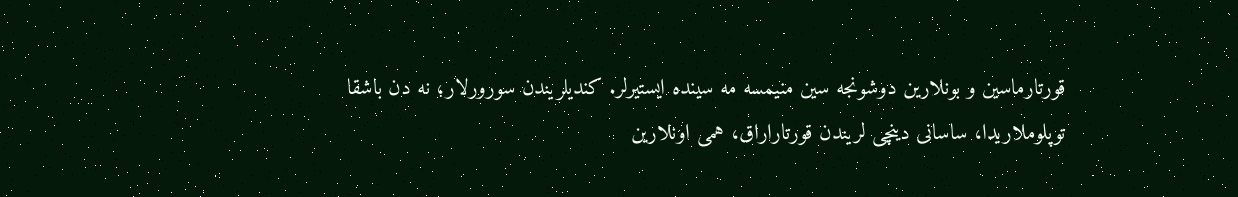قورتارماسین و بونلارین دوشونجه سین منیمسه مه سینده ایستیرلر. کندیلریندن سورورلار؛ نه دن باشقا توپلوملاریدا، ساسانی دینچی لریندن قورتاراراق، همی اونلارین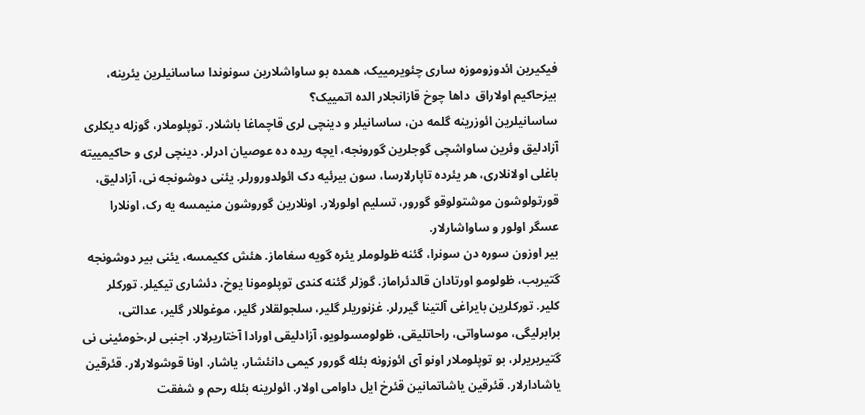فیکیرین ائدوزوموزه ساری چئویرمییک، همده بو ساواشلارین سونوندا ساسانیلرین یئرینه، بیزحاکیم اولاراق  داها چوخ قازانجلار الده اتمییک؟
ساسانیلرین ائوزرینه گلمه دن، ساسانیلر و دینچی لری قاچماغا باشلار. توپلوملار، گوزله دیکلری آزادلیق وئرین ساواشچی گوجلرین گورونجه، ایچه ریده ده عوصیان ادرلر. دینچی لری و حاکیمییته باغلی اولانلاری، هر یئرده تاپارلارسا، سون بیرئیه دک ائولدورورلر. یئنی دوشونجه نی، آزادلیق، قورتولوشون موشتولوقو گورور، تسلیم اولورلار. اونلارین گوروشون منیمسه یه رک، اونلارا عسگر اولور و ساواشارلار.
بیر اوزون سوره دن سونرا، گئنه ظولوملر یئره گویه سغاماز. هئش ککیمسه، یئنی بیر دوشونجه گتیریب، ظولومو اورتادان قالدئراماز. گوزلر گئنه کندی توپلومونا یوخ، دئشاری تیکیلر. تورکلر کلیر. تورکلرین بایراغی آلتینا گیررلر. غزنوریلر گلیر، سلجولقلار گلیر، موغوللار گلیر، عدالتی، برابرلیگی، موساواتی، راحاتلیقی، ظولومسولویو، آزادلیقی اورادا آختاریرلار. اجنبی لر،خومئینی نی گتیریریرلر، بو توپلوملار اونو آی ائوزونه بئله گورور کیمی دانئشار، یاشار. اونا قوشولارلار. قئرقین یاشادارلار. قئرقین یاشاتمانین قئرخ ایل داوامی اولار. ائولرینه بئله رحم و شفقت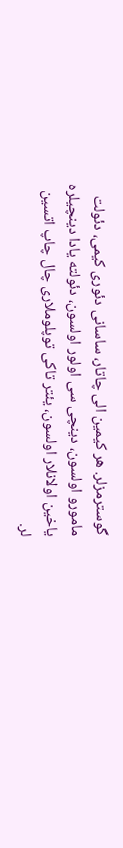گوسترمزلر. هر کیمین الی چاتار، ساسانی دئوری کیمی، دئولت مامورو اولسون، دینچی سی اولور اولسون، دئولته یادا دینچیلره یاخین اولانلار اولسون، یئتر تاکی توپلوملاری چال چاپ اتسین لر.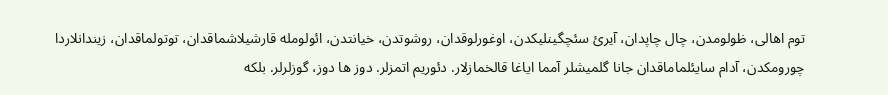توم اهالی، ظولومدن، چال چاپدان، آیرئ سئچگینلیکدن، اوغورلوقدان، روشوتدن، خیانتدن، ائولومله قارشیلاشماقدان، توتولماقدان، زیندانلاردا چورومکدن، آدام سایئلماماقدان جانا گلمیشلر آمما ایاغا قالخمازلار. دئوریم اتمزلر. دوز ها دوز، گوزلرلر. بلکه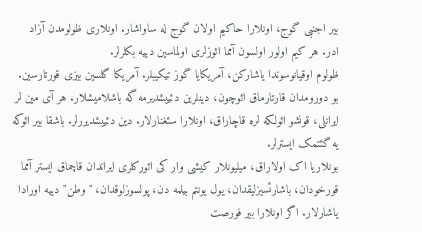بیر اجنبی گوج، اونلارا حاکیم اولان گوج له ساواشار. اونلاری ظولومدن آزاد ادر. هر کیم اولور اولسون آمما ائوزلری اولماسین دییه بکلرلر.
ظولوم اوقیانوسوندا یاشارکن، آمریکایا گوز تیکیبلر. آمریکا گلسین بیزی قورتارسین. بو دورومدان قارتارماق ائوچون، دینلرین دئییشدیرمه گه باشلامیشلار. هر آی مین لر ایرانلی، قونشو ائولکه لره قاچاراق، اونلارا سئغنارلار. دین دئییشدیررلر. باشقا بیر ائوکه یه گئتمک ایسترلر.
بونلاریا اک اولاراق، میلیونلار کیشی وار کی ائورکلری ایراندان قاچماق ایستر آمما قورخودان، باشارئسیزلیقدان، یول یونتم بیلمه دن، پولسوزلوقدان، "وطن" دییه اورادا یاشارلار. اگر اونلارا بیر فورصت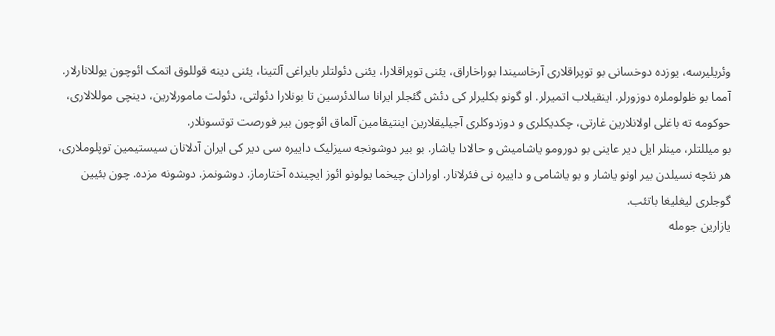وئریلیرسه، یوزده دوخسانی بو توپراقلاری آرخاسیندا بوراخاراق، یئنی توپراقلارا، یئنی دئولتلر بایراغی آلتینا، یئنی دینه قوللوق اتمک ائوچون یوللانارلار.
آمما بو ظولوملره دوزورلر. اینقیلاب اتمیرلر. او گونو بکلیرلر کی دئش گئجلر ایرانا سالدئرسین تا بونلارا دئولتی، دئولت مامورلارین، دینچی موللالاری، حوکومه ته باغلی اولانلارین غارتی، چکدیکلری و دوزدوکلری آجیلیقلارین اینتیقامین آلماق ائوچون بیر فورصت توتسونلار.
بو میللتلر، مینلر ایل دیر عاینی بو دورومو یاشامیش و حالادا یاشار. بو بیر دوشونجه سیزلیک داییره سی دیر کی ایران آدلانان سیستیمین توپلوملاری، هر نئچه نسیلدن بیر اونو یاشار و بو یاشامی و داییره نی فئرلانار. اورادان چیخما یولونو ائوز ایچینده آختارماز. دوشونمز. دوشونه مزده. چون بئیین گوجلری لیغلیغا باتئب.
یازارین جومله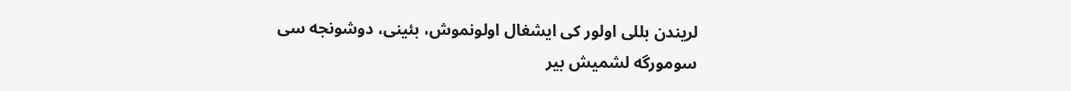لریندن بللی اولور کی ایشغال اولونموش، بئینی، دوشونجه سی سومورگه لشمیش بیر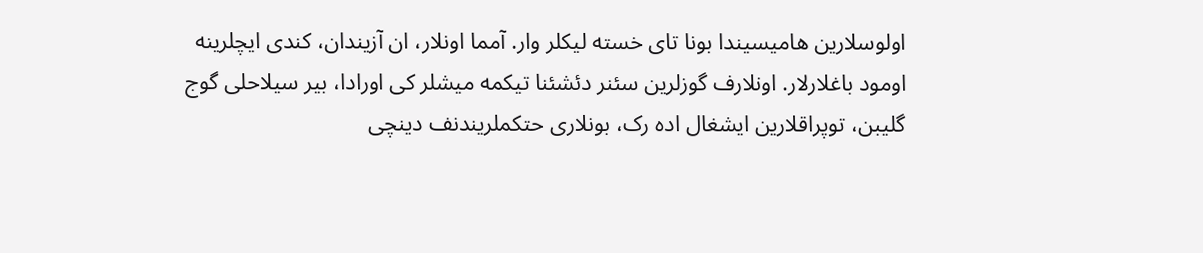اولوسلارین هامیسیندا بونا تای خسته لیکلر وار. آمما اونلار، ان آزیندان، کندی ایچلرینه اومود باغلارلار. اونلارف گوزلرین سئنر دئشئنا تیکمه میشلر کی اورادا، بیر سیلاحلی گوج گلیبن، توپراقلارین ایشغال اده رک، بونلاری حتکملریندنف دینچی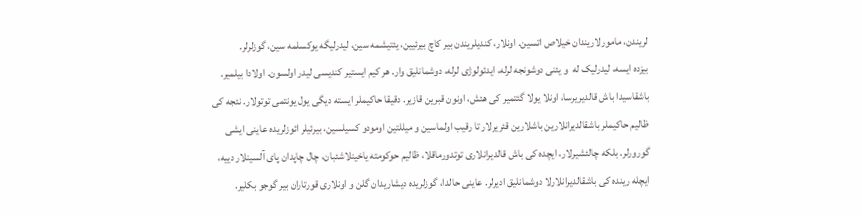لریندن، مامورلاریندان خیلاص اتسین. اونلار، کندیلریندن بیر کاچ بیرئیین، یئتیشمه سین، لیدرلیگه یوکسلمه سین، گوزلرلر.
بیزده ایسه، لیدرلیک له  و یئنی دوشونجه لرله، ایدئولوژی لرله، دوشمانلیق وار. هر کیم ایستیر کندیسی لیدر اولسون. اولادا بیلمیر. باشقاسیدا باش قالدیریرسا، اونلا یولا گئتمیر کی هئش، اونون قبرین قازیر. دقیقا حاکیملر ایسته دیگی یول یونتمی توتولار. نئجه کی ظالیم حاکیملر باشقالدیرانلارین باشلارین قئریرلار تا رقیب اولماسین و میللتین اومودو کسیلسین، بیرئیلر ائوزلریده عاینی ایشی گورورلر. بلکه چالئشیرلار، ایچده کی باش قالدیرانلاری توتدورماقلا، ظالیم حوکومته یاخینلاشئبان، چال چاپدان پای آلسینلار دییه، ایچله رینده کی باشقالدیرانلارلا دوشمانلیق ادیرلر. عاینی حالدا، گوزلریده دیشاریدان گلن و اونلاری قورتاران بیر گوجو بکلیر.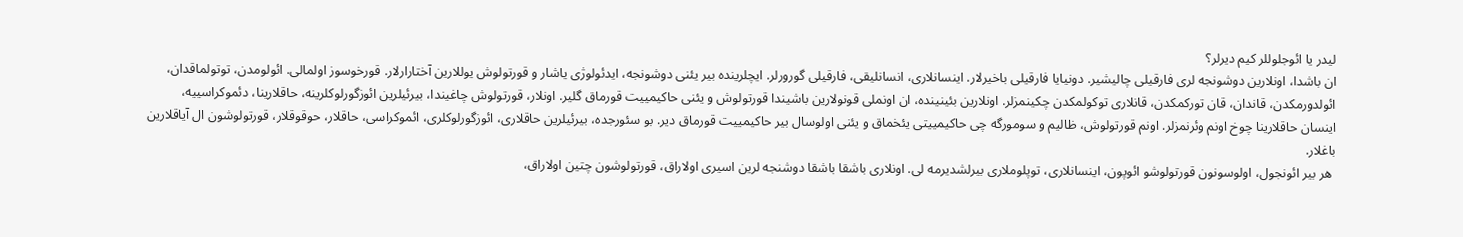لیدر یا ائوجلوللر کیم دیرلر؟
ان باشدا، اونلارین دوشونجه لری فارقیلی چالیشیر. دونیایا فارقیلی باخیرلار. اینسانلاری، انسانلیقی، فارقیلی گورورلر. ایچلرینده بیر یئنی دوشونجه، ایدئولوژی یاشار و قورتولوش یوللارین آختارارلار. قورخوسوز اولمالی. ائولومدن، توتولماقدان، ائولدورمکدن، قاندان، قان تورکمکدن، قانلاری توکولمکدن چکینمزلر. اونلارین بئینینده، ان اونملی قونولارین باشیندا قورتولوش و یئنی حاکیمییت قورماق گلیر. اونلار، قورتولوش چاغیندا، بیرئیلرین ائوزگورلوکلرینه، حاقلارینا، دئموکراسییه، اینسان حاقلارینا چوخ اونم وئرنمزلر. اونم قورتولوش، ظالیم و سومورگه چی حاکیمییتی یئخماق و یئنی اولوسال بیر حاکیمییت قورماق دیر. بو سئورجده، بیرئیلرین حاقلاری، ائوزگورلوکلری، ائموکراسی، حاقلار، حوقوقلار، قورتولوشون ال آیاقلارین باغلار.
 هر بیر ائونجول، اولوسونون قورتولوشو ائوپون، اینسانلاری، توپلوملاری بیرلشدیرمه لی. اونلاری باشقا باشقا دوشنجه لرین اسیری اولاراق، قورتولوشون چتین اولاراق،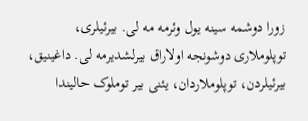زورا دوشمه سینه یول وئرمه مه لی. بیرئیلری، توپلوملاری دوشونجه اولاراق بیرلشدیرمه لی. داغینیق، بیرئیلردن، توپلوملاردان، یئنی بیر توملوک حالیندا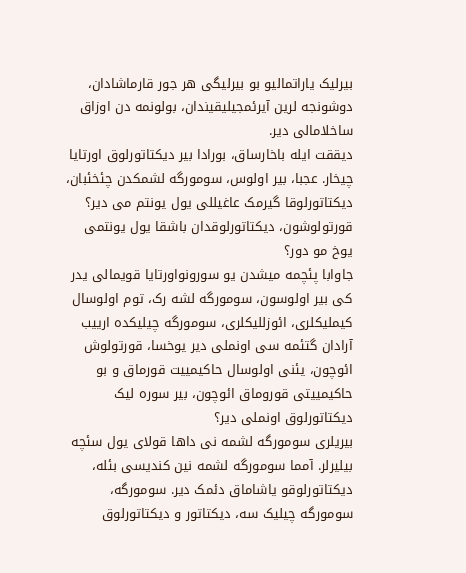بیرلیک یاراتمالیو بو بیرلیگی هر جور قارماشادان، دوشونجه لرین آیرئمجیلیقیندان، بولونمه دن اوزاق ساخلامالی دیر.
دیققت ایله باخارساق، بورادا بیر دیکتاتورلوق اورتایا چیخار. عجبا، بیر اولوس، سومورگه لشمکدن چئخئبان، دیکتاتورلوقا گیرمک عاغیللی یول یونتم می دیر؟ قورتولوشون، دیکتاتورلوقدان باشقا یول یونتمی یوخ مو دور؟
جاوابا پئچمه میشدن یو سورونواورتایا قویمالی یدر کی بیر اولوسون، سومورگه لشه رک، توم اولوسال کیملیکلری، ائوزللیکلری، سومورگه چیلیکده ارییب آرادان گتئمه سی اونملی دیر یوخسا، قورتولوش ائوچون، یئنی اولوسال حاکیمییت قورماق و بو حاکیمییتی قوروماق ائوچون، بیر سوره لیک دیکتاتورلوق اونملی دیر؟
بیریلری سومورگه لشمه نی داها قولای یول سئچه بیلیرلر. آمما سومورگه لشمه نین کندیسی بئله، دیکتاتورلوقو یاشاماق دئمک دیر. سومورگه، سومورگه چیلیک سه، دیکتاتور و دیکتاتورلوق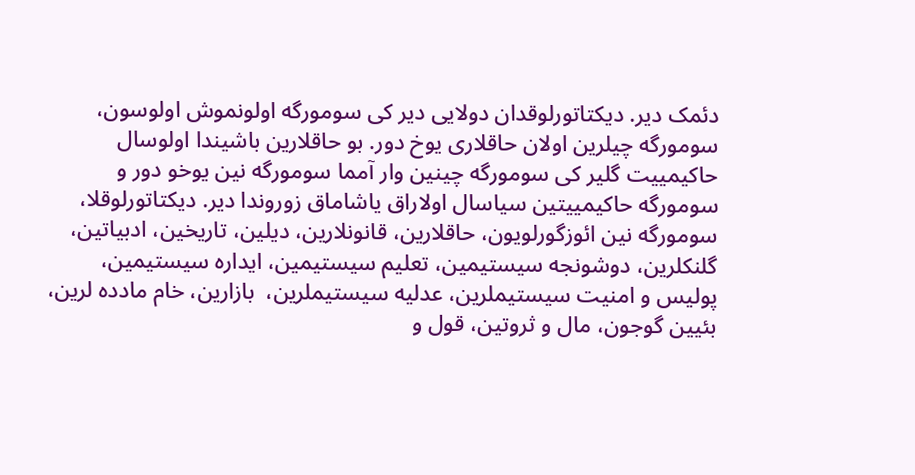دئمک دیر. دیکتاتورلوقدان دولایی دیر کی سومورگه اولونموش اولوسون، سومورگه چیلرین اولان حاقلاری یوخ دور. بو حاقلارین باشیندا اولوسال حاکیمییت گلیر کی سومورگه چینین وار آمما سومورگه نین یوخو دور و سومورگه حاکیمییتین سیاسال اولاراق یاشاماق زوروندا دیر. دیکتاتورلوقلا، سومورگه نین ائوزگورلویون، حاقلارین، قانونلارین، دیلین، تاریخین، ادبیاتین، گلنکلرین، دوشونجه سیستیمین، تعلیم سیستیمین، ایداره سیستیمین، پولیس و امنیت سیستیملرین، عدلیه سیستیملرین،  بازارین، خام مادده لرین، بئیین گوجون، مال و ثروتین، قول و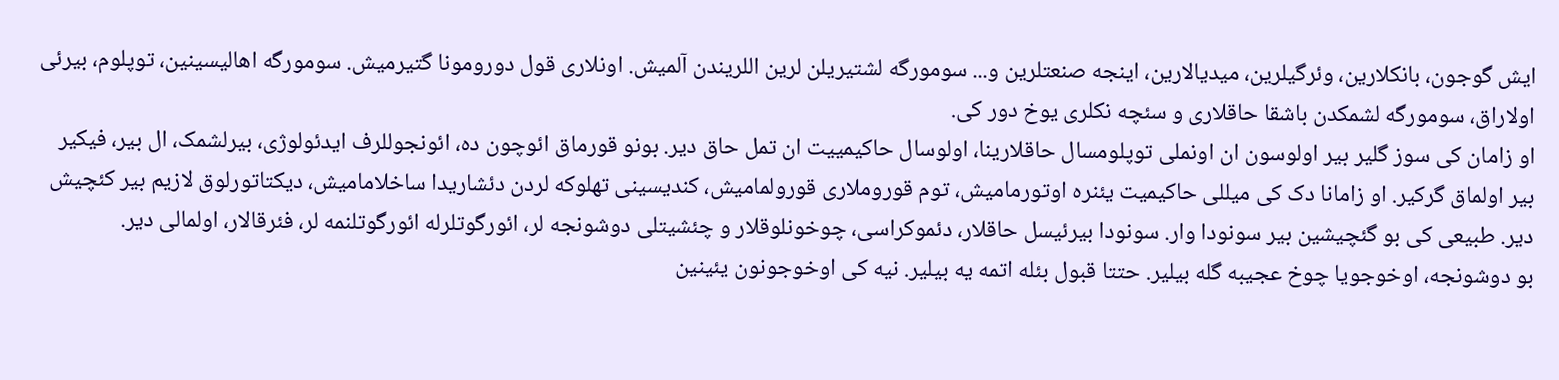ایش گوجون، بانکلارین، وئرگیلرین، میدیالارین، اینجه صنعتلرین و... سومورگه لشتیریلن لرین اللریندن آلمیش. اونلاری قول دورومونا گتیرمیش. سومورگه اهالیسینین، توپلوم، بیرئی اولاراق، سومورگه لشمکدن باشقا حاقلاری و سئچه نکلری یوخ دور کی.
او زامان کی سوز گلیر بیر اولوسون ان اونملی توپلومسال حاقلارینا، اولوسال حاکیمییت ان تمل حاق دیر. بونو قورماق ائوچون ده، ائونجوللرف ایدئولوژی، بیرلشمک، ال بیر، فیکیر بیر اولماق گرکیر. او زامانا دک کی میللی حاکیمیت یئنره اوتورمامیش، توم قوروملاری قورولمامیش، کندیسینی تهلوکه لردن دئشاریدا ساخلامامیش، دیکتاتورلوق لازیم بیر کئچیش دیر. طبیعی کی بو گئچیشین بیر سونودا وار. سونودا بیرئیسل حاقلار، دئموکراسی، چوخونلوقلار و چئشیتلی دوشونجه لر، ائورگوتلرله ائورگوتلنمه لر، فئرقالار، اولمالی دیر.
بو دوشونجه، اوخوجویا چوخ عجیبه گله بیلیر. حتتا قبول بئله اتمه یه بیلیر. نیه کی اوخوجونون یئینین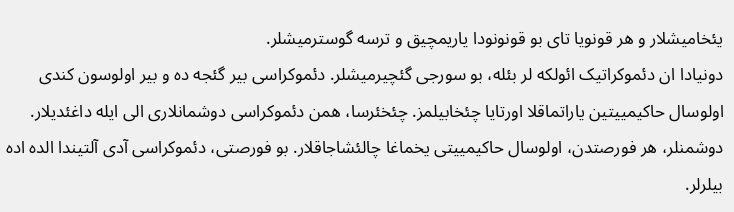یئخامیشلار و هر قونویا تای بو قونونودا یاریمچیق و ترسه گوسترمیشلر.
دونیادا ان دئموکراتیک ائولکه لر بئله، بو سورجی گئچیرمیشلر. دئموکراسی بیر گئجه ده و بیر اولوسون کندی اولوسال حاکیمییتین یاراتماقلا اورتایا چئخابیلمز. چئخئرسا، همن دئموکراسی دوشمانلاری الی ایله داغئدیلار. دوشمنلر، هر فورصتدن، اولوسال حاکیمییتی یخماغا چالئشاجاقلار. بو فورصتی، دئموکراسی آدی آلتیندا الده اده بیلرلر.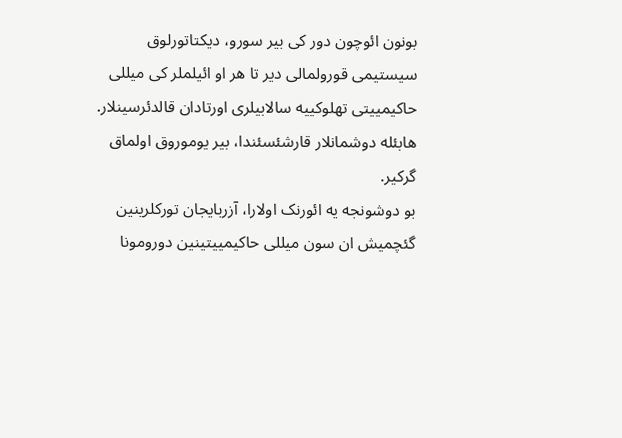بونون ائوچون دور کی بیر سورو، دیکتاتورلوق سیستیمی قورولمالی دیر تا هر او ائیلملر کی میللی حاکیمییتی تهلوکییه سالابیلری اورتادان قالدئرسینلار. هابئله دوشمانلار قارشئسئندا، بیر یوموروق اولماق گرکیر.
بو دوشونجه یه ائورنک اولارا، آزربایجان تورکلرینین گئچمیش ان سون میللی حاکیمییتینین دورومونا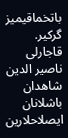باتخماقیمیز گرکیر. قاجارلی ناصیر الدین شاهدان باشلانان ایصلاحلارین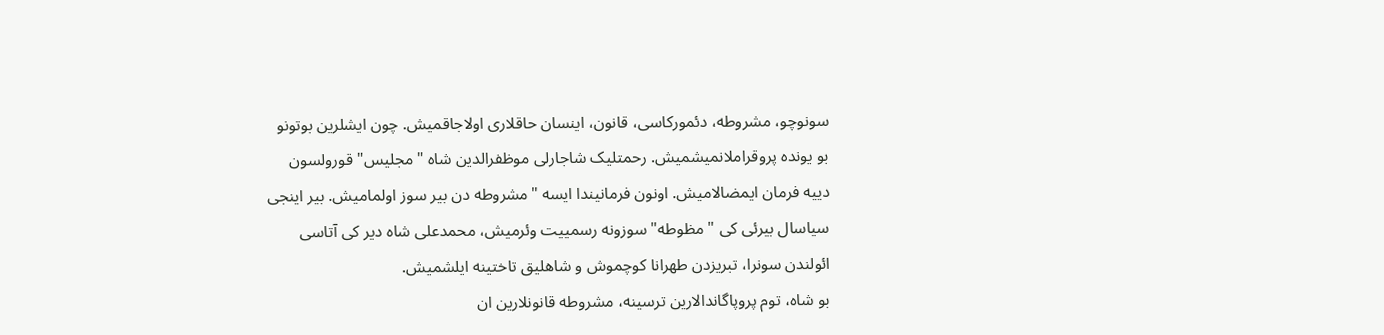سونوچو، مشروطه، دئمورکاسی، قانون، اینسان حاقلاری اولاجاقمیش. چون ایشلرین بوتونو بو یونده پروقراملانمیشمیش. رحمتلیک شاجارلی موظفرالدین شاه "مجلیس" قورولسون دییه فرمان ایمضالامیش. اونون فرمانیندا ایسه "مشروطه دن بیر سوز اولمامیش. بیر اینجی سیاسال بیرئی کی "مظوطه" سوزونه رسمییت وئرمیش، محمدعلی شاه دیر کی آتاسی ائولندن سونرا، تبریزدن طهرانا کوچموش و شاهلیق تاختینه ایلشمیش.
بو شاه، توم پروپاگاندالارین ترسینه، مشروطه قانونلارین ان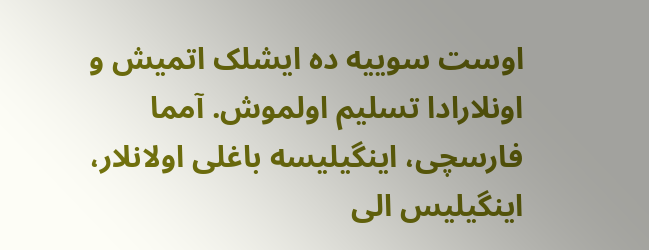اوست سوییه ده ایشلک اتمیش و اونلارادا تسلیم اولموش. آمما فارسچی، اینگیلیسه باغلی اولانلار، اینگیلیس الی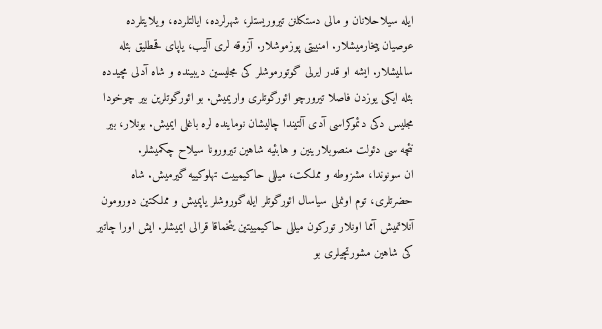ایله سیلاحلانان و مالی دستکلنن تیروریستلر، شهرلرده، ایالتلرده، ویلایتلرده عوصیان پیخارمیشلار. امنییتی پوزموشلار. آزوقه لری آلیب، یاپای قحطلیق بئله سالمیشلار. ایشه او قدر ایرلی گوتورموشلر کی مجلیسین دیبینده و شاه آدلی مچیدده بئله ایکی یوزدن فاصلا تیرورچو ائورگوتلری واریمیش. بو ائورگوتلرین بیر چوخودا مجلیس دکی دئموکراسی آدی آلتیندا چالیشان نوماینده لره باغلی ایمیش. بونلار، بیر نئچه سی دئولت منصوبلارینین و هابئیه شاهین تیرورونا سیلاح چکمیشلر.
ان سونوندا، مشزوطه و مملکت، میللی حاکیمییت تهلوکییه گیرمیش. شاه حضرتلری، توم اونملی سیاسال ائورگوتلر ایله گوروشلر یاپمیش و مملکتین دورومون آنلاتمیش آمما اونلار تورکون میللی حاکیمییتین یئخماقا قرالی ایمیشلر. ایش اورا چاتیر کی شاهین مشورتچیلری بو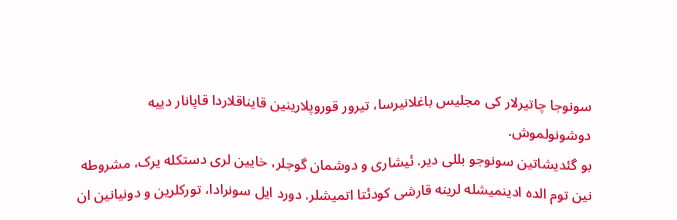سونوجا چاتیرلار کی مجلیس باغلانیرسا، تیرور قوروپلارینین قایناقلاردا قاپانار دییه دوشونولموش.
بو گئدیشاتین سونوجو بللی دیر. ئیشاری و دوشمان گوجلر، خایین لری دستکله یرک، مشروطه نین توم الده ادینمیشله لرینه قارشی کودئتا اتمیشلر. دورد ایل سونرادا، تورکلرین و دونیانین ان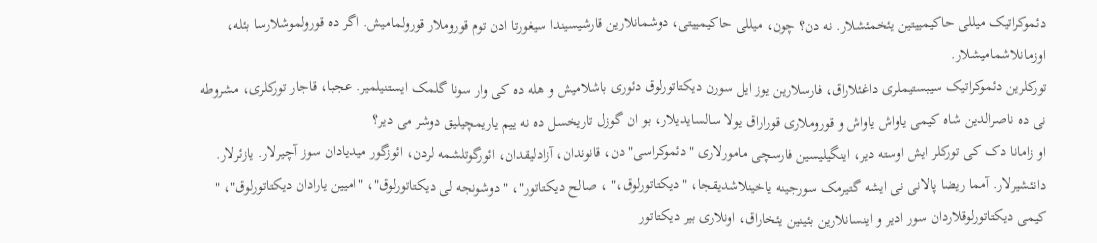دئموکراتیک میللی حاکیمییتین یئخمئشلار. نه دن؟ چون، میللی حاکیمییتی، دوشمانلارین قارشیسیندا سیغورتا ادن توم قوروملار قورولمامیش. اگر ده قورولموشلارسا بئله، اوزمانلاشمامیشلار.
تورکلرین دئموکراتیک سیبستیملری داغئلاراق، فارسلارین یوز ایل سورن دیکتاتورلوق دئوری باشلامیش و هله ده کی وار سونا گلمک ایستنیلمیر. عجبا، قاجار تورکلری، مشروطه نی ده ناصرالدین شاه کیمی یاواش یاواش و قوروملاری قوراراق یولا سالسایدیلار، بو ان گوزل تاریخسل ده نه ییم یاریمچیلیق دوشر می دیر؟
او زامانا دک کی تورکلر ایش اوسته دیر، اینگیلیسین فارسچی مامورلاری "دئموکراسی"دن، قانوندان، آزادلیقدان، ائورگوتلشمه لردن، ائوزگور میدیادان سوز آچیرلار. یازئرلار. دانئشیرلار. آمما ریضا پالانی نی ایشه گتیرمک سورجینه یاخینلاشدیقجا، "دیکتاتورلوق،" ، صالح دیکتاتور"، " دوشونجه لی دیکتاتورلوق"، "امیین یارادان دیکتاتورلوق"، " کیمی دیکتاتورلوقلاردان سور ادیر و اینسانلارین بئینین یئخاراق، اونلاری بیر دیکتاتور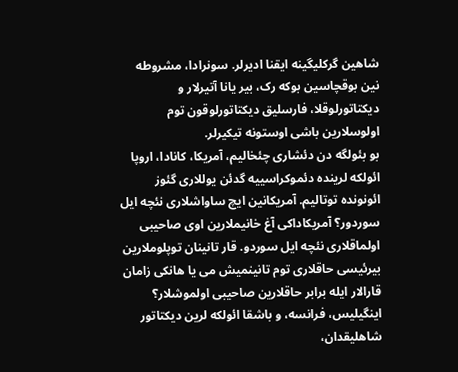شاهین گرکلیگینه ایقنا ادیرلر. سونرادا، مشروطه نین بوقچاسین بوکه رک، بیر یانا آتیرلار و دیکتاتورلوقلا، فارسلیق دیکتاتورلوقون توم اولوسلارین باشی اوستونه تیکیرلر.
بو بئولگه دن دئشاری چئخالیم، آمریکا، کانادا، اروپا ائولکه لرینده دئموکراسییه گدئن یوللاری گئوز ائونونده توتالیم. آمریکانین ایچ ساواشلاری نئچه ایل سوردور؟ آمریکاداکی آغ خانیملارین اوی صاحیبی اولماقلاری نئچه ایل سوردو. قار تانینان توپلوملارین بیرئیسی حاقلاری توم تانینمیش می یا هانکی زامان قارالار ایله برابر حاقلارین صاحیبی اولموشلار؟
اینگیلیس، فرانسه، و باشقا ائولکه لرین دیکتاتور شاهلیقدان،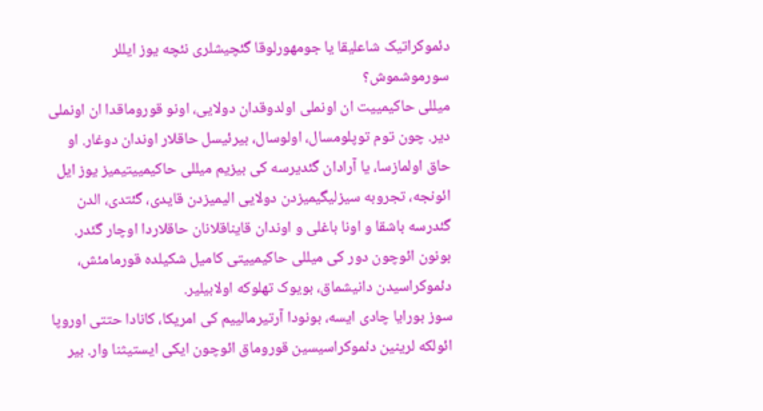دئموکراتیک شاعلیقا یا جومهورلوقا گئچیشلری نئچه یوز ایللر سورموشموش؟
میللی حاکیمییت ان اونملی اولدوقدان دولایی، اونو قوروماقدا ان اونملی دیر. چون توم توپلومسال، اولوسال، بیرئیسل حاقلار اوندان دوغار. او حاق اولمازسا، یا آرادان گئدیرسه کی بیزیم میللی حاکیمییتیمیز یوز ایل ائونجه، تجروبه سیزلیگیمیزدن دولایی الیمیزدن قایدی، گئتدی، الدن گئدرسه باشقا و اونا باغلی و اوندان قایناقلانان حاقلاردا اوچار گئدر. بونون ائوچون دور کی میللی حاکیمییتی کامیل شکیلده قورمامئش، دئموکراسیدن دانیشماق، بویوک تهلوکه اولابیلیر.
سوز بورایا چادی ایسه، بونودا آرتیرمالییم کی امریکا، کانادا حتتی اوروپا ائولکه لرینین دئموکراسیسین قوروماق ائوچون ایکی ایستیثنا وار. بیر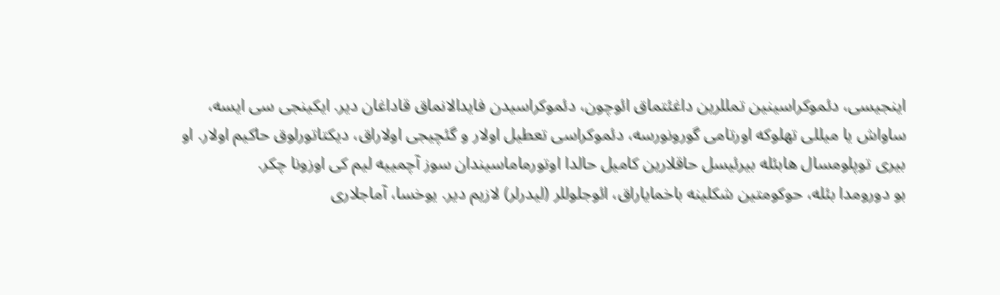اینجیسی، دئموکراسینین تمللرین داغئتماق ائوچون، دئموکراسیدن فایدالانماق قاداغان دیر. ایکینجی سی ایسه، ساواش یا میللی تهلوکه اورتامی گورونورسه، دئموکراسی تعطیل اولار و گئچیجی اولاراق، دیکتاتورلوق حاکیم اولار. او بیری توپلومسال هابئله بیرئیسل حاقلارین کامیل حالدا اوتورماماسیندان سوز آچمییه لیم کی اوزونا چکر.
بو دورومدا بئله، حوکومتین شکلینه باخمایاراق، ائوجلوللر (لیدرلر) لازیم دیر. یوخسا، آماجلاری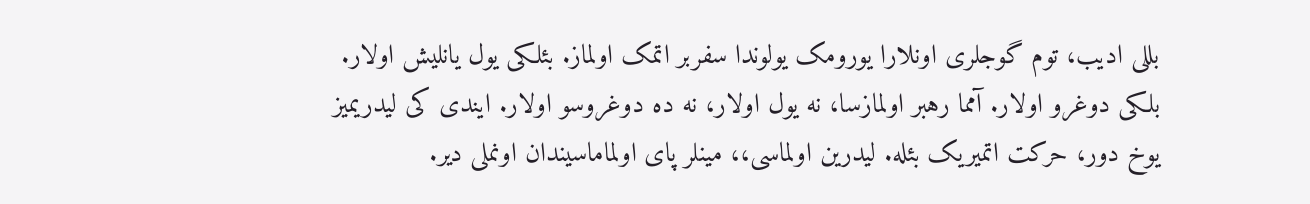بللی ادیب، توم گوجلری اونلارا یورومک یولوندا سفربر اتمک اولماز. بئلکی یول یانلیش اولار. بلکی دوغرو اولار. آمما رهبر اولمازسا، نه یول اولار، نه ده دوغروسو اولار. ایندی کی لیدریمیز یوخ دور، حرکت اتمیریک بئله. لیدرین اولماسی،، مینلر پای اولماماسیندان اونملی دیر.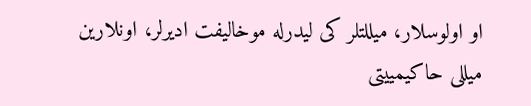او اولوسلار، میللتلر کی لیدرله موخالیفت ادیرلر، اونلارین میللی حاکیمییتی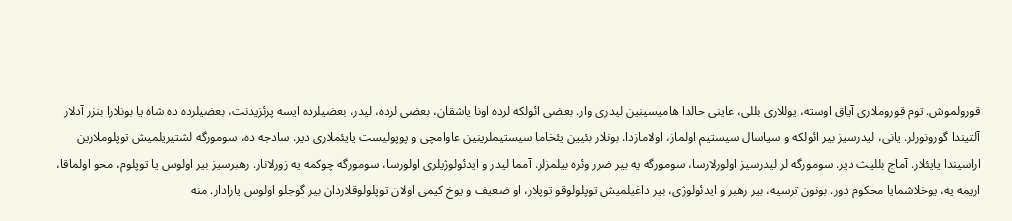قورولموش. توم قوروملاری آیاق اوسته، یوللاری بللی، عاینی حالدا هامیسینین لیدری وار. بعضی ائولکه لرده اونا یاشقان، بعضی لرده، لیدر، بعضیلرده ایسه پرئزیدنت، بعضیلرده ده شاه یا بونلارا بنزر آدلار آلتیندا گورونورلر. یانی، لیدرسیز بیر ائولکه و سیاسال سیستیم اولماز، اولامازدا. بونلار بئیین یئخاما سیستیملرینین عاوامچی و پوپولیست یایئملاری دیر. سادجه ده، سومورگه لشتیریلمیش توپلوملارین اراسیندا یایئلار. آماج بللیث دیر. سومورگه لر لیدرسیز اولورلارسا، سومورگه یه بیر ضرر وئره بیلمزلر. آمما لیدر و ایدئولوژیلری اولورسا، سومورگه چوکمه یه زورلانار. رهبرسیز بیر اولوس یا توپلوم، محو اولماقا، اریمه یه، یوخلاشمایا محکوم دور. بونون ترسیه، بیر رهبر و ایدئولوژی، بیر داغیلمیش توپلولوقو توپلار، او ضعیف و یوخ کیمی اولان توپلولوقلاردان بیر گوجلو اولوس یارادار. منه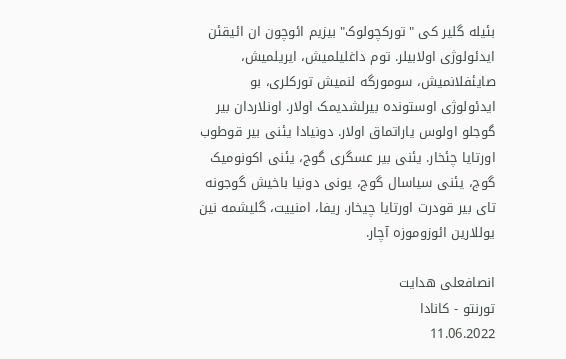بئیله گلیر کی "تورکچولوک" بیزیم ائوچون ان ائیقئن ایدئولوژی اولابیلر. توم داغلیلمیش، ایریلمیش، صایئفلانمیش، سومورگه لنمیش تورکلری، بو ایدئولوژی اوستونده بیرلشدیمک اولار. اونلاردان بیر گوجلو اولوس یاراتماق اولار. دونیادا یئنی بیر قوطوب اورتایا چئخار. یئنی بیر عسگری گوج، یئنی اکونومیک گوج، یئنی سیاسال گوج، یونی دونیا باخیش گوجونه تای بیر قودرت اورتایا چیخار. ریفا، امنییت، گلیشمه نین یوللارین ائوزوموزه آچار.

انصافعلی هدایت
تورنتو - کانادا
11.06.2022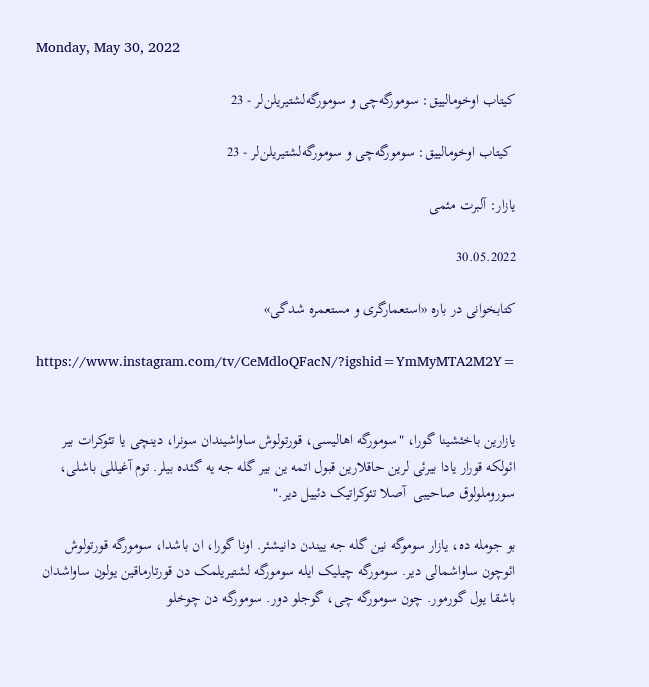Monday, May 30, 2022

کیتاب اوخومالییق: سومورگه‌چی و سومورگه‌لشتیریلن‌لر - 23

 کیتاب اوخومالییق: سومورگه‌چی و سومورگه‌لشتیریلن‌لر - 23

یازار: آلبرت مئمی

30.05.2022

کتابخوانی در باره «استعمارگری و مستعمره شدگی»

https://www.instagram.com/tv/CeMdloQFacN/?igshid=YmMyMTA2M2Y=


یازارین باخئشینا گورا، "سومورگه اهالیسی، قورتولوش ساواشیندان سونرا، دینچی یا تئوکرات بیر ائولکه قورار یادا بیرئی لرین حاقلارین قبول اتمه ین بیر گله جه یه گئده بیلر. توم آغیللی باشلی، سوروملولوق صاحیبی  آصلا تئوکراتیک دئییل دیر."

بو جومله ده، یازار سوموگه نین گله جه ییندن دانیشئر. اونا گورا، ان باشدا، سومورگه قورتولوش ائوچون ساواشمالی دیر. سومورگه چیلیک ایله سومورگه لشتیریلمک دن قورتارماقین یولون ساواشدان باشقا یول گورمور. چون سومورگه چی، گوجلو دور. سومورگه دن چوخلو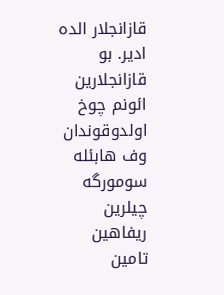قازانجلار الده ادیر. بو قازانجلارین ائونم چوخ اولدوقوندان وف هابئله سومورگه چیلرین ریفاهین تامین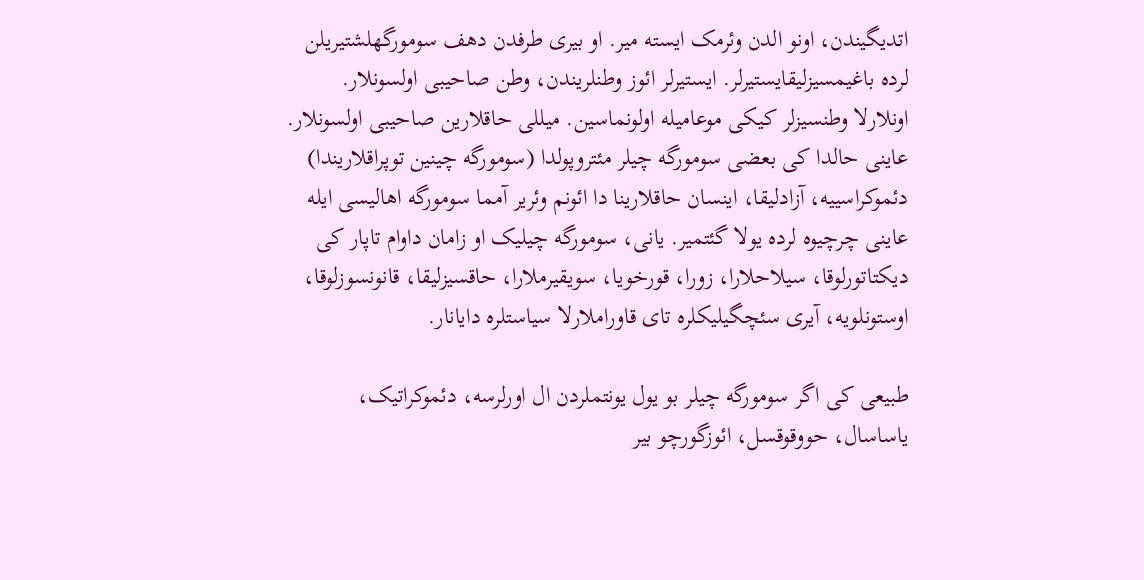اتدیگیندن، اونو الدن وئرمک ایسته میر. او بیری طرفدن دهف سومورگهلشتیریلن لرده باغیمسیزلیقایستیرلر. ایستیرلر ائوز وطنلریندن، وطن صاحیبی اولسونلار. اونلارلا وطنسیزلر کیکی موعامیله اولونماسین. میللی حاقلارین صاحیبی اولسونلار. عاینی حالدا کی بعضی سومورگه چیلر مئتروپولدا (سومورگه چینین توپراقلاریندا) دئموکراسییه، آزادلیقا، اینسان حاقلارینا دا ائونم وئریر آمما سومورگه اهالیسی ایله عاینی چرچیوه لرده یولا گئتمیر. یانی، سومورگه چیلیک او زامان داوام تاپار کی دیکتاتورلوقا، سیلاحلارا، زورا، قورخویا، سویقیرملارا، حاقسیزلیقا، قانونسوزلوقا، اوستونلویه، آیری سئچگیلیکلره تای قاوراملارلا سیاستلره دایانار.

طبیعی کی اگر سومورگه چیلر بو یول یونتملردن ال اورلرسه، دئموکراتیک، یاساسال، حووقوقسل، ائوزگورچو بیر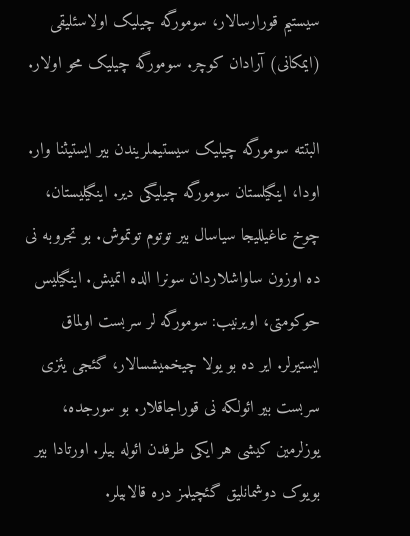سیستیم قورارسالار، سومورگه چیلیک اولاسئلیقی (ایمکانی) آرادان کوچر. سومورگه چیلیک محو اولار.

البتته سومورگه چیلیک سیستیملریندن بیر ایستیثنا وار. اودا، اینگیلستان سومورگه چیلیگی دیر. اینگیلیستان، چوخ عاغیللیجا سیاسال بیر توتوم توتموش. بو تجروبه نی ده اوزون ساواشلاردان سونرا الده اتمیش. اینگیلیس حوکومتی، اویرنیب: سومورگه لر سربست اولماق ایستیرلر. ایر ده بو یولا چیخمیشسالار، گئجی یئزی سربست بیر ائولکه نی قوراجاقلار. بو سورجده، یوزلرمین کیشی هر ایکی طرفدن ائوله بیلر. اورتادا بیر بویوک دوشمانلیق گئچیلمز دره قالابیلر.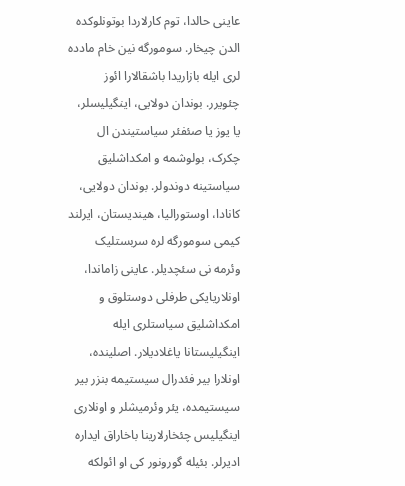عاینی حالدا، توم کارلاردا بوتونلوکده الدن چیخار. سومورگه نین خام مادده لری ایله بازاریدا باشقالارا ائوز چئویرر. بوندان دولایی، اینگیلیسلر، یا یوز یا صئفئر سیاستیندن ال چکرک، بولوشمه و امکداشلیق سیاستینه دوندولر. بوندان دولایی، کانادا، اوستورالیا، هیندیستان، ایرلند کیمی سومورگه لره سربستلیک وئرمه نی سئچدیلر. عاینی زاماندا، اونلاریایکی طرفلی دوستلوق و امکداشلیق سیاستلری ایله اینگیلیستانا یاغلادیلار. اصلینده، اونلارا بیر فئدرال سیستیمه بنزر بیر سیستیمده، یئر وئرمیشلر و اونلاری اینگیلیس چئخارلارینا باخاراق ایداره ادیرلر. بئیله گورونور کی او ائولکه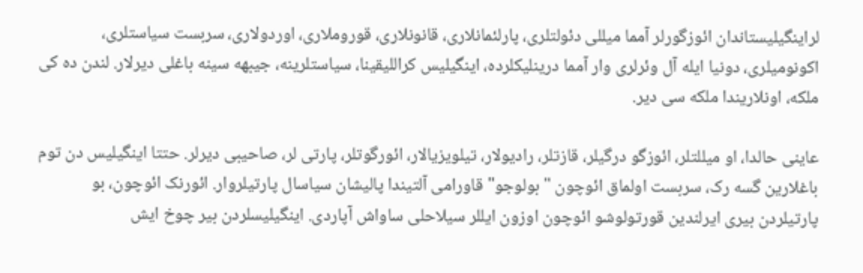لراینگیلیستاندان ائوزگورلر آمما میللی دئولتلری، پارلئمانلاری، قانونلاری، قوروملاری، اوردولاری، سربست سیاستلری، اکونومیلری، دونیا ایله آل وئرلری وار آمما درینلیکلرده، اینگیلیس کراللیقینا، سیاستلرینه، جیبهه سینه باغلی دیرلار. لندن ده کی ملکه، اونلاریندا ملکه سی دیر.

عاینی حالدا، او میللتلر، ائوزگو درگیلر، قازتلر، رادیولار، تیلویزیالار، ائورگوتلر، پارتی لر، صاحیبی دیرلر. حتتا اینگیلیس دن توم باغلارین گسه رک، سربست اولماق ائوچون "بولوجو" قاورامی آلتیندا پالیشان سیاسال پارتیلروار. ائورنک ائوچون، بو پارتیلردن بیری ایرلندین قورتولوشو ائوچون اوزون ایللر سیلاحلی ساواش آپاردی. اینگیلیسلردن بیر چوخ ایش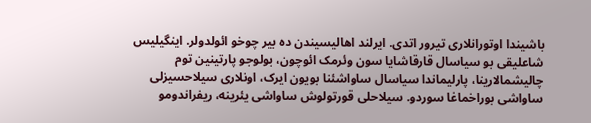باشیندا اوتورانلاری تیرور اتدی. ایرلند اهالیسیندن ده بیر چوخو ائولدولر. اینگیلیس شاعلیقی بو سیاسال قارقاشایا سون وئرمک ائوچون، بولوجو پارتینین توم چالیشمالارینا، پارلیماندا سیاسال ساواشئنا بویون ایرک، اونلاری سیلاحسیزلی ساواشی بوراخماغا سوردو. سیلاحلی قورتولوش ساواشی یئرینه، ریفراندومو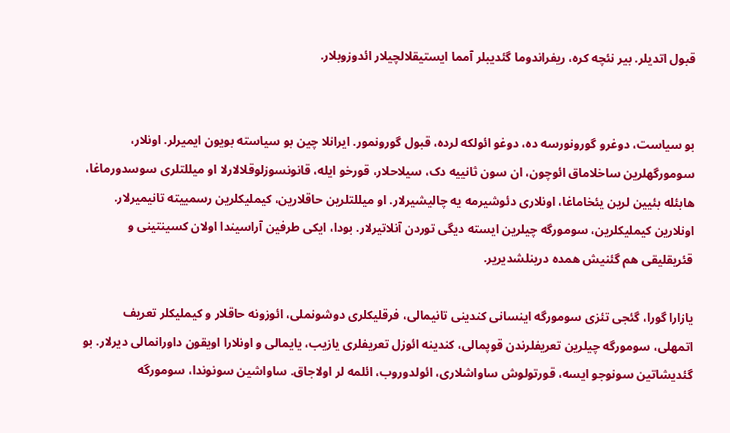قبول اتدیلر. بیر نئچه کره، ریفراندوما گئدیبلر آمما ایستیقلالچیلار ائدوزوبلار.


بو سیاست، دوغرو گورونورسه ده، دوغو ائولکه لرده، قبول گورونمور. ایرانلا چین بو سیاسته بویون ایمیرلر. اونلار، سومورگهلرین ساخلاماق ائوچون، ان سون ثانییه دک، سیلاحلار، قورخو ایله، قانونسوزلوقلالارلا او میللتلری سوسدورماغا، هابئله بئیین لرین یئخاماغا، اونلاری دئوشیرمه یه چالیشیرلار. او میللتلرین حاقلارین، کیملیکلرین رسمییته تانیمیرلار. اونلارین کیملیکلرین، سومورگه چیلرین ایسته دیگی توردن آنلاتیرلار. بودا، ایکی طرفین آراسیندا اولان کسینتینی و قئریقلیقی هم گئنیش همده درینلشدیریر.

یازارا گورا، گئجی تئزی سومورگه اینسانی کندینی تانیمالی، فرقلیکلری دوشونملی، ائوزونه حاقلار و کیملیکلر تعریف اتمهلی، سومورگه چیلرین تعریفلرندن قوپمالی، کندینه ائوزل تعریفلری یازیب، یایمالی و اونلارا اویقون داورانمالی دیرلار. بو گئدیشاتین سونوجو ایسه، قورتولوش ساواشلاری، ائولدوروب، ائلمه لر اولاجاق. ساواشین سونوندا، سومورگه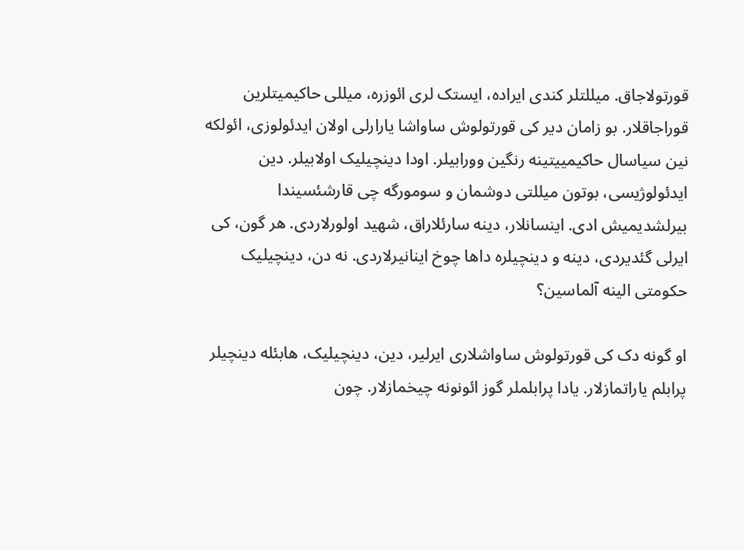قورتولاجاق. میللتلر کندی ایراده، ایستک لری ائوزره، میللی حاکیمیتلرین قوراجاقلار. بو زامان دیر کی قورتولوش ساواشا یارارلی اولان ایدئولوزی، ائولکه نین سیاسال حاکیمییتینه رنگین وورابیلر. اودا دینچیلیک اولابیلر. دین ایدئولوژیسی، بوتون میللتی دوشمان و سومورگه چی قارشئسیندا بیرلشدیمیش ادی. اینسانلار، دینه سارئلاراق، شهید اولورلاردی. هر گون، کی ایرلی گئدیردی، دینه و دینچیلره داها چوخ اینانیرلاردی. نه دن، دینچیلیک حکومتی الینه آلماسین؟

او گونه دک کی قورتولوش ساواشلاری ایرلیر، دین، دینچیلیک، هابئله دینچیلر پرابلم یاراتمازلار. یادا پرابلملر گوز ائونونه چیخمازلار. چون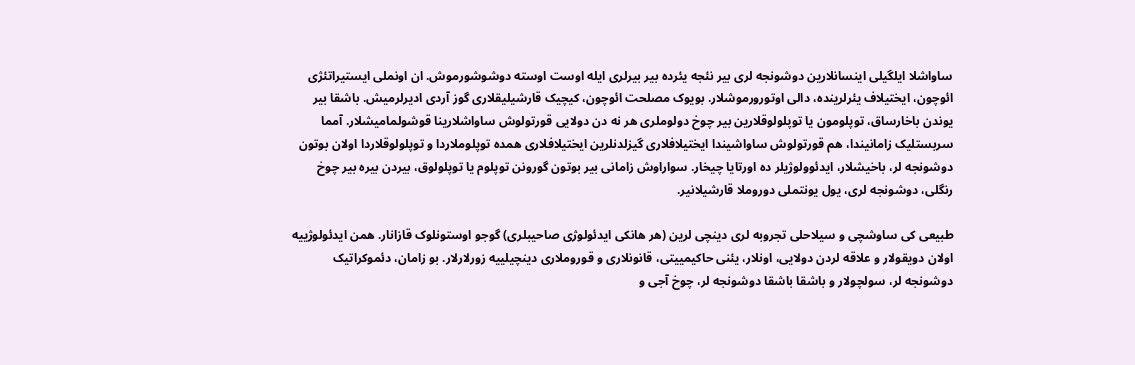ساواشلا ایلگیلی اینسانلارین دوشونجه لری بیر نئجه یئرده بیر بیرلری ایله اوست اوسته دوشوشورموش. ان اونملی ایستیراتئژی ائوچون، ایختیلاف یئرلرینده، دالی اوتورورموشلار. بویوک مصلحت ائوچون، کیچیک قارشیلیقلاری گوز آردی ادیرلرمیش. باشقا بیر یوندن باخارساق، توپلومون یا توپلولوقلارین بیر چوخ دولوملری هر نه دن دولایی قورتولوش ساواشلارینا قوشولمامیشلار. آمما سربستلیک زامانیندا، هم قورتولوش ساواشیندا ایختیلافلاری گیزلدنلرین ایختیلافلاری همده توپلوملاردا و توپلولوقلاردا اولان بوتون دوشونجه لر، باخیشلار، ایدئوولوژیلر ده اورتایا چیخار. سواراوش زامانی بیر بوتون گورونن توپلوم یا توپلولوق، بیردن بیره بیر چوخ رنگلی، دوشونجه لری، یول یونتملی دوروملا قارشیلانیر.

طبیعی کی ساوشچی و سیلاحلی تجروبه لری دینچی لرین (هر هانکی ایدئولوژی صاحیبلری) گوجو اوستونلوک قازانار. همن ایدئولوژییه اولان دویقولار و علاقه لردن دولایی، اونلار، یئنی حاکیمییتی، قانونلاری و قوروملاری دینچیلییه زورلارلار. بو زامان، دئموکراتیک دوشونجه لر، سولچولار و باشقا باشقا دوشونجه لر، چوخ آجی و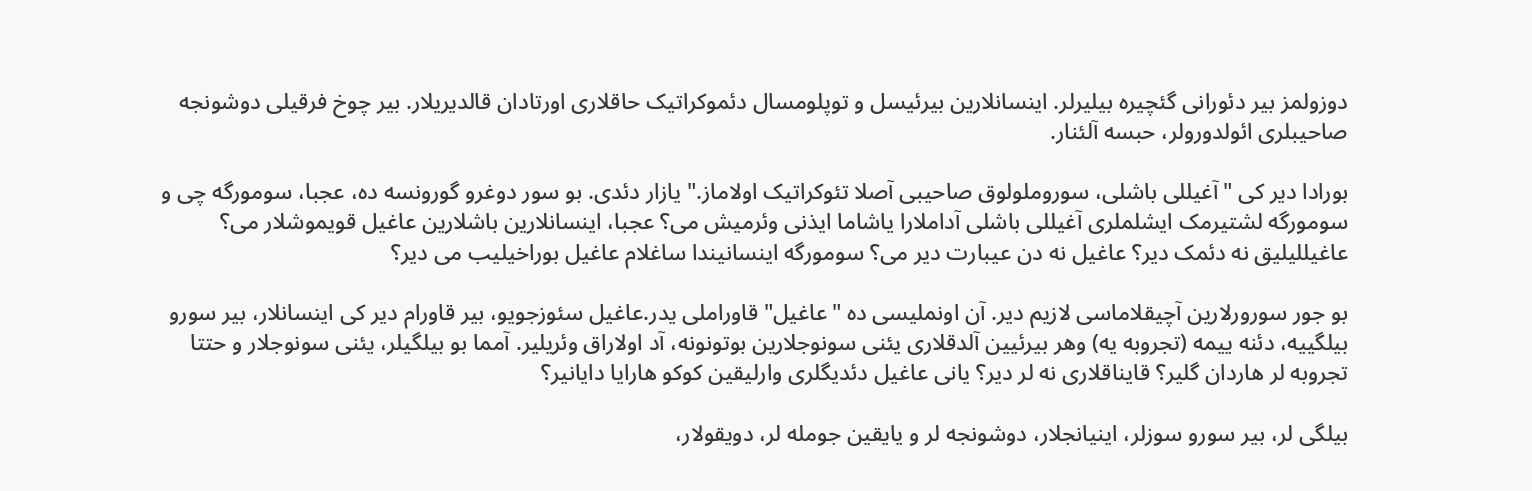دوزولمز بیر دئورانی گئچیره بیلیرلر. اینسانلارین بیرئیسل و توپلومسال دئموکراتیک حاقلاری اورتادان قالدیریلار. بیر چوخ فرقیلی دوشونجه صاحیبلری ائولدورولر، حبسه آلئنار.

بورادا دیر کی "آغیللی باشلی، سوروملولوق صاحیبی آصلا تئوکراتیک اولاماز." یازار دئدی. بو سور دوغرو گورونسه ده، عجبا، سومورگه چی و سومورگه لشتیرمک ایشلملری آغیللی باشلی آداملارا یاشاما ایذنی وئرمیش می؟ عجبا، اینسانلارین باشلارین عاغیل قویموشلار می؟ عاغیللیلیق نه دئمک دیر؟ عاغیل نه دن عیبارت دیر می؟ سومورگه اینسانیندا ساغلام عاغیل بوراخیلیب می دیر؟

بو جور سورورلارین آچیقلاماسی لازیم دیر. آن اونملیسی ده "عاغیل" قاوراملی یدر.عاغیل سئوزجویو، بیر قاورام دیر کی اینسانلار، بیر سورو بیلگییه، دئنه ییمه (تجروبه یه) وهر بیرئیین آلدقلاری یئنی سونوجلارین بوتونونه، آد اولاراق وئریلیر. آمما بو بیلگیلر، یئنی سونوجلار و حتتا تجروبه لر هاردان گلیر؟ قایناقلاری نه لر دیر؟ یانی عاغیل دئدیگلری وارلیقین کوکو هارایا دایانیر؟

بیلگی لر، بیر سورو سوزلر، اینیانجلار، دوشونجه لر و یایقین جومله لر، دویقولار،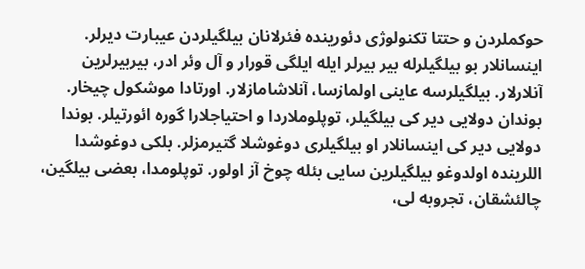حوکملردن و حتتا تکنولوژی دئورینده فئرلانان بیلگیلردن عیبارت دیرلر. اینسانلار بو بیلگیلرله بیر بیرلر ایله ایلگی قورار و آل وئر ادر، بیربیرلرین آنلارلار. بیلگیلرسه عاینی اولمازسا، آنلاشامازلار. اورتادا موشکول چیخار. بوندان دولایی دیر کی بیلگیلر، توپلوملاردا و احتیاجلارا گوره ائورتیلر. بوندا دولایی دیر کی اینسانلار او بیلگیلری دوغوشلا گتیرمزلر. بلکی دوغوشدا اللرینده اولدوغو بیلگیلرین سایی بئله چوخ آز اولور. توپلومدا، بعضی بیلگین، چالئشقان، تجروبه لی،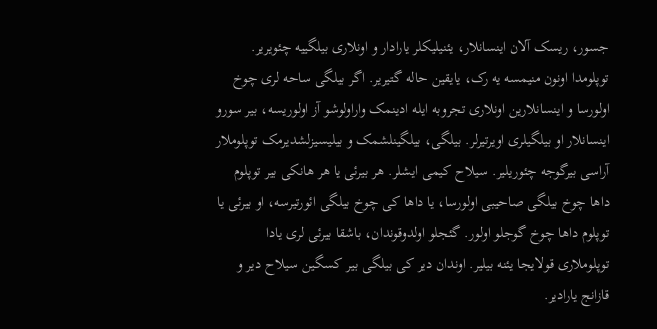جسور، ریسک آلان اینسانلار، یئنیلیکلر یارادار و اونلاری بیلگییه چئویریر. توپلومدا اونون منیمسه یه رک، یایقین حاله گتیریر. اگر بیلگی ساحه لری چوخ اولورسا و اینسانلارین اونلاری تجروبه ایله ادینمک واراولوشو آز اولوریسه، بیر سورو اینسانلار او بیلگیلری اویرتیرلر. بیلگی، بیلگینلشمک و بیلیسیزلشدیرمک توپلوملار آراسی بیرگوجه چئوریلیر. سیلاح کیمی ایشلر. هر بیرئی یا هر هانکی بیر توپلوم داها چوخ بیلگی صاحیبی اولورسا، یا داها کی چوخ بیلگی ائورتیرسه، او بیرئی یا توپلوم داها چوخ گوجلو اولور. گئجلو اولدوقوندان، باشقا بیرئی لری یادا توپلوملاری قولایجا یئنه بیلیر. اوندان دیر کی بیلگی بیر کسگین سیلاح دیر و قازانج یارادیر.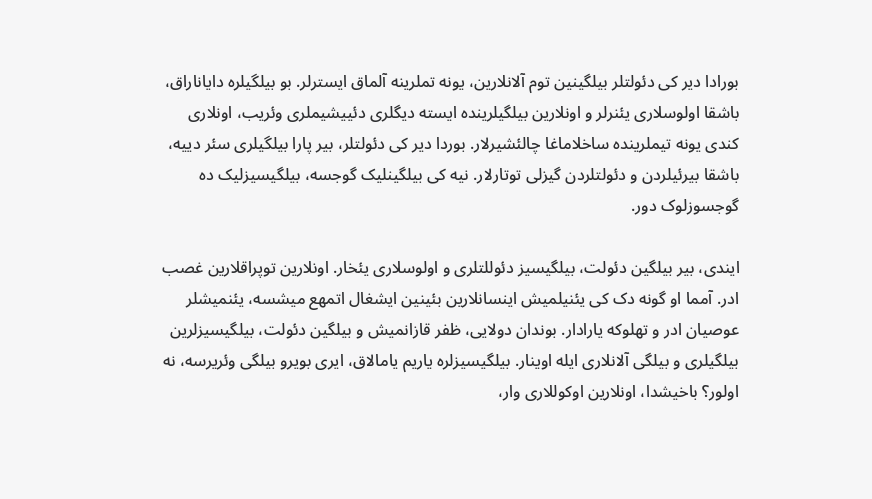بورادا دیر کی دئولتلر بیلگینین توم آلانلارین، یونه تملرینه آلماق ایسترلر. بو بیلگیلره دایاناراق، باشقا اولوسلاری یئنرلر و اونلارین بیلگیلرینده ایسته دیگلری دئییشیملری وئریب، اونلاری کندی یونه تیملرینده ساخلاماغا چالئشیرلار. بوردا دیر کی دئولتلر، بیر پارا بیلگیلری سئر دییه، باشقا بیرئیلردن و دئولتلردن گیزلی توتارلار. نیه کی بیلگینلیک گوجسه، بیلگیسیزلیک ده گوجسوزلوک دور.

ایندی، بیر بیلگین دئولت، بیلگیسیز دئوللتلری و اولوسلاری یئخار. اونلارین توپراقلارین غصب ادر. آمما او گونه دک کی یئنیلمیش اینسانلارین بئینین ایشغال اتمهع میشسه، یئنمیشلر عوصیان ادر و تهلوکه یارادار. بوندان دولایی، ظفر قازانمیش و بیلگین دئولت، بیلگیسیزلرین بیلگیلری و بیلگی آلانلاری ایله اوینار. بیلگیسیزلره یاریم یامالاق، ایری بویرو بیلگی وئریرسه، نه اولور؟ باخیشدا، اونلارین اوکوللاری وار،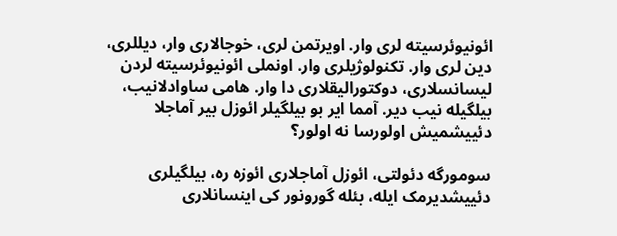ائونیوئرسیته لری وار. اویرتمن لری، خوجالاری وار، دیللری، دین لری وار. تکنولوژیلری وار. اونملی ائونیوئرسیته لردن لیسانسلاری، دوکتورالیقلاری دا وار. هامی ساوادلانیب، بیلگیله نیب دیر. آمما ایر بو بیلگیلر ائوزل بیر آماجلا دئییشمیش اولورسا نه اولور؟

سومورگه دئولتی، ائوزل آماجلاری ائوزه ره، بیلگیلری دئییشدیرمک ایله، بئله گورونور کی اینسانلاری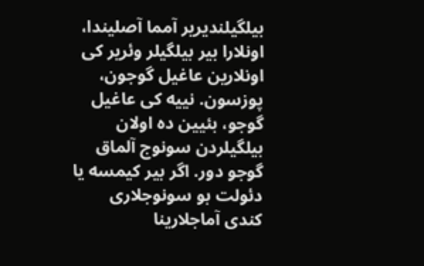بیلگیلندیریر آمما آصلیندا، اونلارا بیر بیلگیلر وئریر کی اونلارین عاغیل گوجون، پوزسون. نییه کی عاغیل گوجو، بئیین ده اولان بیلگیلردن سونوج آلماق گوجو دور. اگر بیر کیمسه یا دئولت بو سونوجلاری کندی آماجلارینا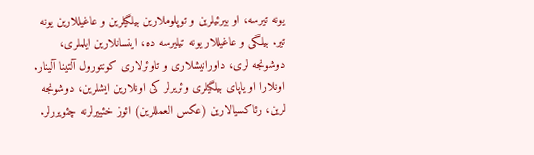یونه تیرسه، او بیرئیلرین و توپلوملارین بیلگیلرین و عاغیللارین یونه تیر. بیلگی و عاغیللار یونه تیلیرسه ده، اینسانلارین ایلملری، دوشونجه لری، داورانیشلاری و تاوئرلاری کونتورول آلتینا آلینار. اونلارا او یاپای بیلگیلری وئریرلر کی اونلارین ایشلرین، دوشونجه لرین، رئاکسیالارین (عکس العمللرین) ائوز خئییرلرنه چئویررلر.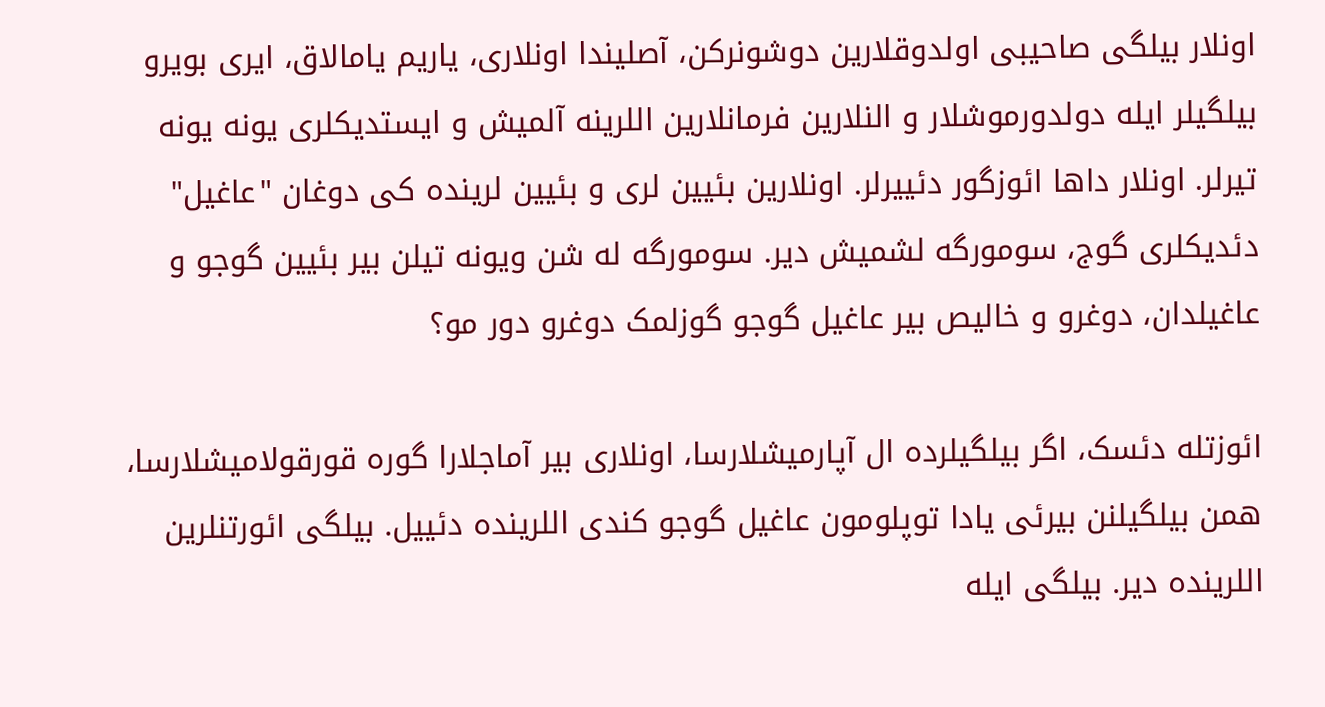اونلار بیلگی صاحیبی اولدوقلارین دوشونرکن، آصلیندا اونلاری، یاریم یامالاق، ایری بویرو بیلگیلر ایله دولدورموشلار و النلارین فرمانلارین اللرینه آلمیش و ایستدیکلری یونه یونه تیرلر. اونلار داها ائوزگور دئییرلر. اونلارین بئیین لری و بئیین لرینده کی دوغان "عاغیل" دئدیکلری گوج، سومورگه لشمیش دیر. سومورگه له شن ویونه تیلن بیر بئیین گوجو و عاغیلدان، دوغرو و خالیص بیر عاغیل گوجو گوزلمک دوغرو دور مو؟

ائوزتله دئسک، اگر بیلگیلرده ال آپارمیشلارسا، اونلاری بیر آماجلارا گوره قورقولامیشلارسا، همن بیلگیلنن بیرئی یادا توپلومون عاغیل گوجو کندی اللرینده دئییل. بیلگی ائورتنلرین اللرینده دیر. بیلگی ایله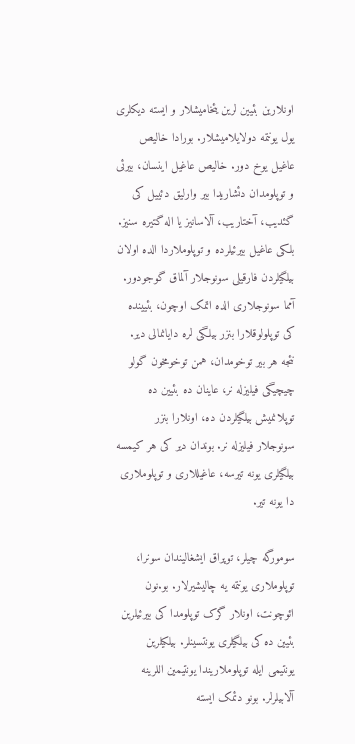اونلارین بئیین لرین یئخامیشلار و ایسته دیکلری یول یونتمه دولایلامیشلار. بورادا خالیص عاغیل یوخ دور. خالیص عاغیل اینسان، بیرئی و توپلومدان دئشاریدا بیر وارلیق دئییل کی گئدیب، آختاریب، آلاسانیز یا اله گتیره سنیز. بلکی عاغیل بیرئیلرده و توپلوملاردا الده اولان بیلگیلردن فارقیلی سونوجلار آلماق گوجودور. آمما سونوجلاری الده اتمک اوچون، بئیینده کی توپلولوقلارا بنزر بیلگی لره دایانمالی دیر. نئجه هر بیر توخومدان، همن توخومخون گولو چیچیگی فیلیزله نر، عاینان ده بئیین ده توپلانمیش بیلگیلردن ده، اونلارا بنزر سونوجلار فیلیزله نر. بوندان دیر کی هر کیمسه بیلگیلری یونه تیرسه، عاغیللاری و توپلوملاری دا یونه تیر.

سومورگه چیلر، توپراق ایشغالیندان سونرا، توپلوملاری یونتمه یه چالیشیرلار. بو.نون ائوچونت، اونلار گرک توپلومدا کی بیرئیلرین بئیین ده کی بیلگیلری یونتسینلر. بیلکیلرین یونتیمی ایله توپلوملاریندا یونتیمین اللرینه آلابیلرلر. بونو دئمک ایسته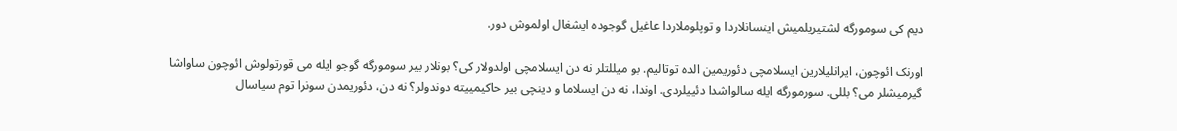دیم کی سومورگه لشتیریلمیش اینسانلاردا و توپلوملاردا عاغیل گوجوده ایشغال اولموش دور.

اورنک ائوچون، ایرانلیلارین ایسلامچی دئوریمین الده توتالیم. بو میللتلر نه دن ایسلامچی اولدولار کی؟ بونلار بیر سومورگه گوجو ایله می قورتولوش ائوچون ساواشا گیرمیشلر می؟ بللی. سورمورگه ایله سالواشدا دئییلردی. اوندا، نه دن ایسلاما و دینچی بیر حاکیمییته دوندولر؟ نه دن، دئوریمدن سونرا توم سیاسال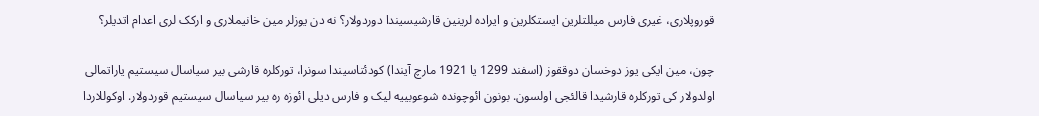قوروپلاری، غیری فارس میللتلرین ایستکلرین و ایراده لرینین قارشیسیندا دوردولار؟ نه دن یوزلر مین خانیملاری و ارکک لری اعدام اتدیلر؟

چون، مین ایکی یوز دوخسان دوققوز (اسفند 1299 یا 1921 مارچ آیندا) کودئتاسیندا سونرا، تورکلره قارشی بیر سیاسال سیستیم یاراتمالی اولدولار کی تورکلره قارشیدا قالئجی اولسون. بونون ائوچونده شوعوبییه لیک و فارس دیلی ائوزه ره بیر سیاسال سیستیم قوردولار. اوکوللاردا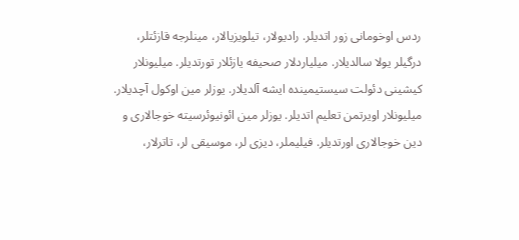ردس اوخومانی زور اتدیلر. رادیولار، تیلویزیالار، مینلرجه قازئتلر، درگیلر یولا سالدیلار. میلیاردلار صحیفه یازئلار تورتدیلر. میلیونلار کیشینی دئولت سیستیمینده ایشه آلدیلار. یوزلر مین اوکول آچدیلار. میلیونلار اویرتمن تعلیم اتدیلر. یوزلر مین ائونیوئرسیته خوجالاری و دین خوجالاری اورتدیلر. فیلیملر، دیزی لر، موسیقی لر، تاترلار،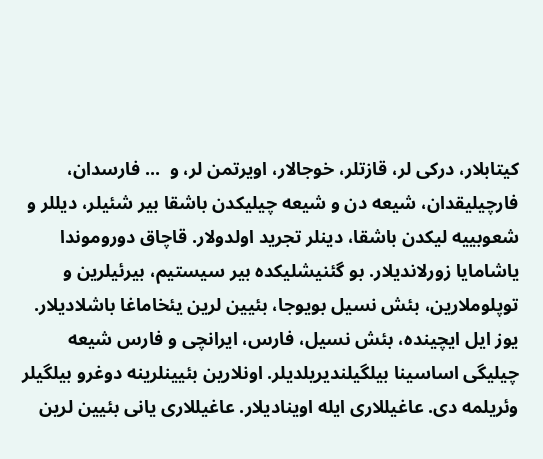کیتابلار، درکی لر، قازتلر، خوجالار، اویرتمن لر، و  ... فارسدان، فارچیلیقدان، شیعه دن و شیعه چیلیکدن باشقا بیر شئیلر، دیللر و شعوبییه لیکدن باشقا، دینلر تجرید اولدولار. قاچاق دوروموندا یاشامایا زورلاندیلار. بو گئنیشلیکده بیر سیستیم، بیرئیلرین و توپلوملارین، بئش نسیل بویوجا، بئیین لرین یئخاماغا باشلادیلار. یوز ایل ایچینده، بئش نسیل، فارس، ایرانچی و فارس شیعه چیلیگی اساسینا بیلگیلندیریلدیلر. اونلارین بئیینلرینه دوغرو بیلگیلر وئریلمه دی. عاغیللاری ایله اوینادیلار. عاغیللاری یانی بئیین لرین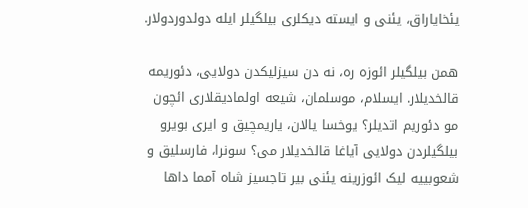یئخایاراق، یئنی و ایسته دیکلری بیلگیلر ایله دولدوردولار.

همن بیلگیلر ائوزه ره، نه دن سیزلیکدن دولایی، دئوریمه قالخدیلار. ایسلام، موسلمان، شیعه اولمادیقلاری ائچون مو دئوریم اتدیلر؟ یوخسا یالان، یاریمچیق و ایری بویرو بیلگیلردن دولایی آیاغا قالخدیلار می؟ سونرا، فارسلیق و شعوبییه لیک ائوزرینه یئنی بیر تاجسیز شاه آمما داها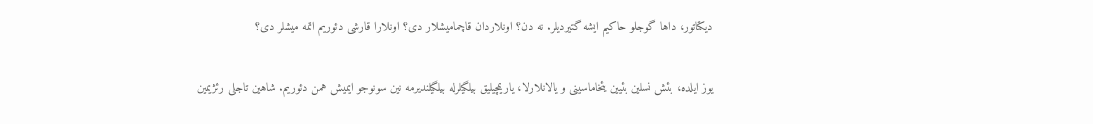دیکتاتور، داها گوجلو حاکیم ایشه گتیردیلر. نه دن؟ اونلاردان قاچمامیشلار دی؟ اونلارا قارشی دئوریم اتمه میشلر دی؟

یوز ایلده، بئش نسلین بئیین یئخاماسینی و یالانلارلا، یاریمچیلیق بیلگیلرله بیلگیلندیرمه نین سونوجو ایمیش همن دئوریم. شاهین تاجلی رئژیمین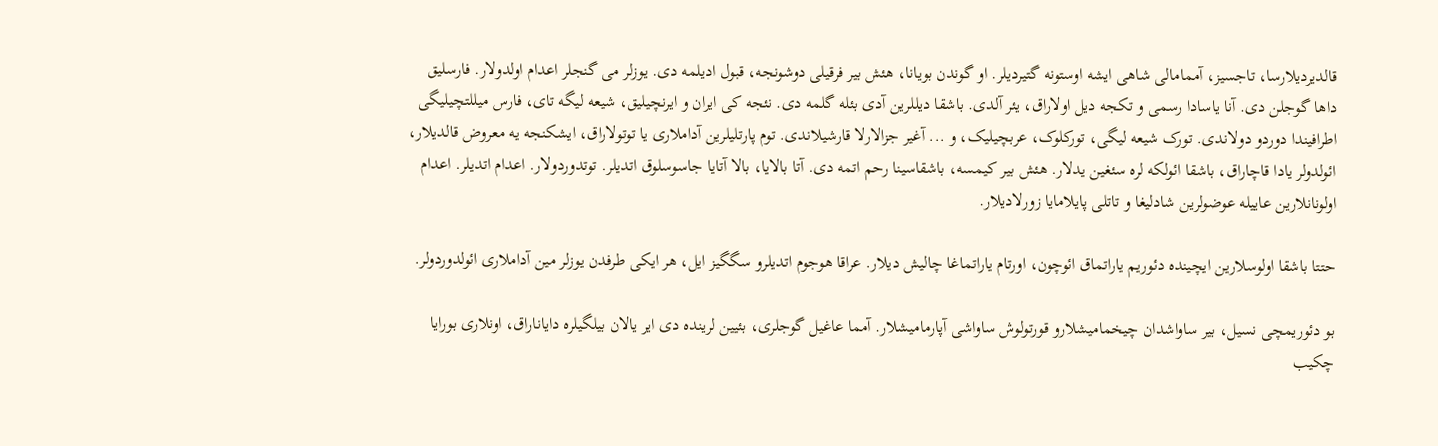قالدیردیلارسا، تاجسیز، آممامالی شاهی ایشه اوستونه گتیردیلر. او گوندن بویانا، هئش بیر فرقیلی دوشونجه، قبول ادیلمه دی. یوزلر می گنجلر اعدام اولدولار. فارسلیق داها گوجلن دی. آنا یاسادا رسمی و تکجه دیل اولاراق، یئر آلدی. باشقا دیللرین آدی بئله گلمه دی. نئجه کی ایران و ایرنچیلیق، شیعه لیگه تای، فارس میللتچیلیگی اطرافیندا دوردو دولاندی. تورک شیعه لیگی، تورکلوک، عربچیلیک، و ... آغیر جزالارلا قارشیلاندی. توم پارتلیلرین آداملاری یا توتولاراق، ایشکنجه یه معروض قالدیلار، ائولدولر یادا قاچاراق، باشقا ائولکه لره سئغین یدلار. هئش بیر کیمسه، باشقاسینا رحم اتمه دی. آتا بالایا، بالا آتایا جاسوسلوق اتدیلر. توتدوردولار. اعدام اتدیلر. اعدام اولونانلارین عاییله عوضولرین شادلیغا و تاتلی پایلامایا زورلادیلار.

حتتا باشقا اولوسلارین ایچینده دئوریم یاراتماق ائوچون، اورتام یاراتماغا چالیش دیلار. عراقا هوجوم اتدیلرو سگگیز ایل، هر ایکی طرفدن یوزلر مین آداملاری ائولدوردولر.

بو دئوریمچی نسیل، بیر ساواشدان چیخمامیشلارو قورتولوش ساواشی آپارمامیشلار. آمما عاغیل گوجلری، بئیین لرینده دی ایر یالان بیلگیلره دایاناراق، اونلاری بورایا چکیب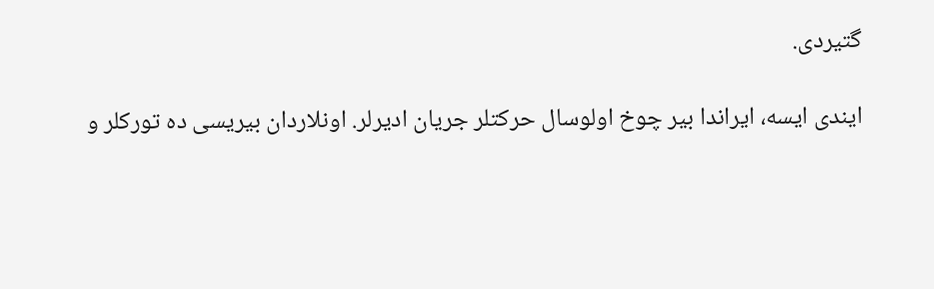گتیردی.

ایندی ایسه، ایراندا بیر چوخ اولوسال حرکتلر جریان ادیرلر. اونلاردان بیریسی ده تورکلر و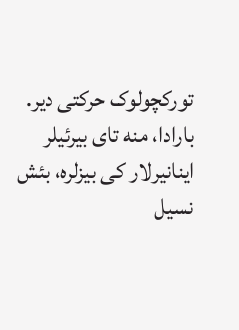تورکچولوک حرکتی دیر. بارادا، منه تای بیرئیلر اینانیرلار کی بیزلره، بئش نسیل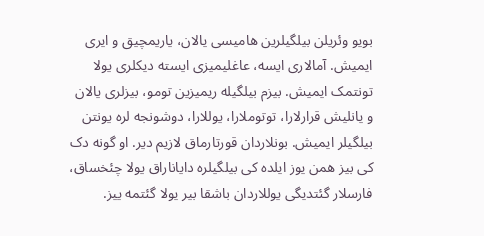بویو وئریلن بیلگیلرین هامیسی یالان، یاریمچیق و ایری ایمیش. آمالاری ایسه، عاغلیمیزی ایسته دیکلری یولا تونتمک ایمیش. بیزم بیلگیله ریمیزین تومو، بیزلری یالان و یانلیش قرارلارا، توتوملارا، یوللارا، دوشونجه لره یونتن بیلگیلر ایمیش. بونلاردان قورتارماق لازیم دیر. او گونه دک کی بیز همن یوز ایلده کی بیلگیلره دایاناراق یولا چئخساق، فارسلار گئتدیگی یوللاردان باشقا بیر یولا گئتمه ییز.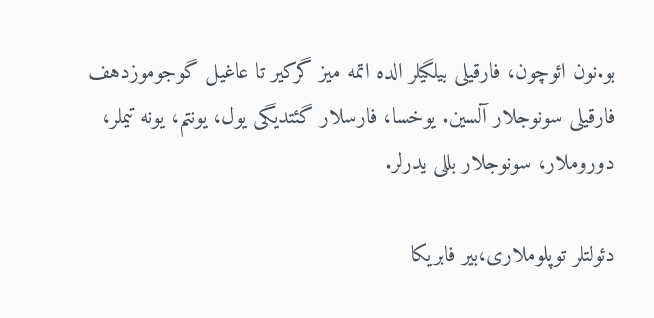بو.نون ائوچون، فارقیلی بیلگیلر الده اتمه میز گرکیر تا عاغیل گوجوموزدهف فارقیلی سونوجلار آلسین. یوخسا، فارسلار گئتدیگی یول، یونتم، یونه تیملر، دوروملار، سونوجلار بللی یدرلر.

دئولتلر توپلوملاری،بیر فابریکا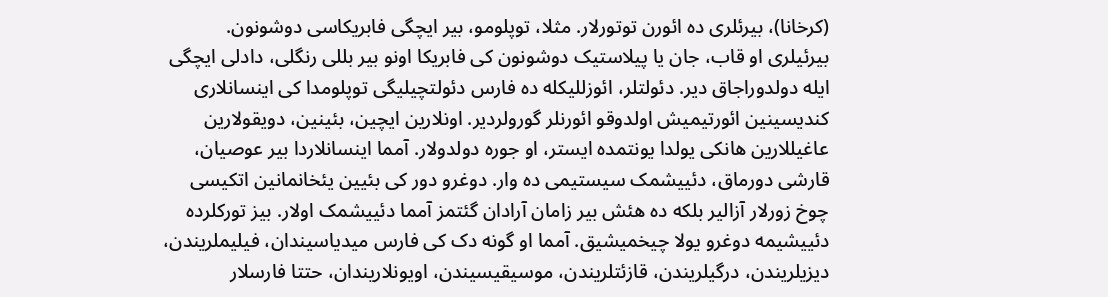(کرخانا)، بیرئلری ده ائورن توتورلار. مثلا، توپلومو، بیر ایچگی فابریکاسی دوشونون. بیرئیلری او قاب، جان یا پیلاستیک دوشونون کی فابریکا اونو بیر بللی رنگلی، دادلی ایچگی ایله دولدوراجاق دیر. دئولتلر، ائوزللیکله ده فارس دئولتچیلیگی توپلومدا کی اینسانلاری کندیسینین ائورتیمیش اولدوقو ائورنلر گورولردیر. اونلارین ایچین، بئینین، دویقولارین عاغیللارین هانکی یولدا یونتمده ایستر، او جوره دولدولار. آمما اینسانلاردا بیر عوصیان، قارشی دورماق، دئییشمک سیستیمی ده وار. دوغرو دور کی بئیین یئخانمانین اتکیسی چوخ زورلار آزالیر بلکه ده هئش بیر زامان آرادان گئتمز آمما دئییشمک اولار. بیز تورکلرده دئییشیمه دوغرو یولا چیخمیشیق. آمما او گونه دک کی فارس میدیاسیندان، فیلیملریندن، دیزیلریندن، درگیلریندن، قازئتلریندن، موسیقیسیندن، اویونلاریندان، حتتا فارسلار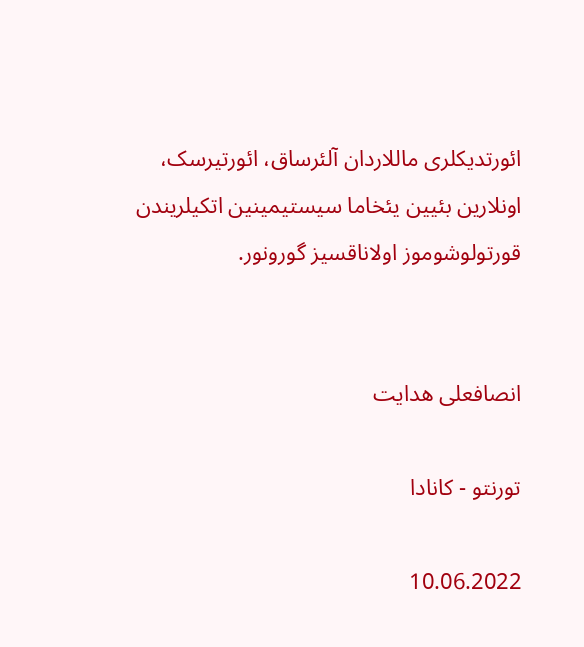ائورتدیکلری ماللاردان آلئرساق، ائورتیرسک، اونلارین بئیین یئخاما سیستیمینین اتکیلریندن قورتولوشوموز اولاناقسیز گورونور.


انصافعلی هدایت

تورنتو - کانادا

10.06.2022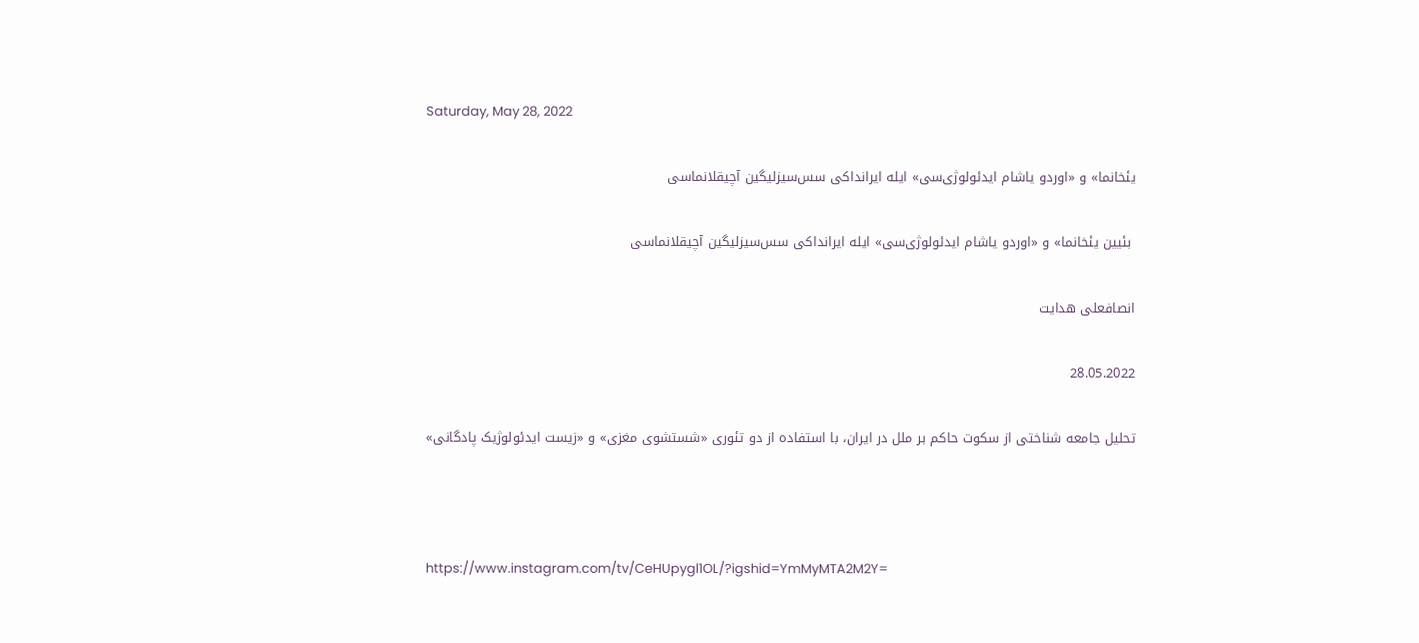Saturday, May 28, 2022

یئخانما» و «اوردو یاشام‌ ایدئولوژی‌سی» ایله ایرانداکی‌ سس‌سیزلیگین‌ آچیقلانماسی

 بئیین‌ یئخانما» و «اوردو یاشام‌ ایدئولوژی‌سی» ایله ایرانداکی‌ سس‌سیزلیگین‌ آچیقلانماسی

انصافعلی هدایت

28.05.2022

تحلیل جامعه شناختی از سکوت حاکم بر ملل در ایران، با استفاده از دو تئوری «شستشوی مغزی» و «زیست ایدئولوژیک پادگانی»



https://www.instagram.com/tv/CeHUpygl1OL/?igshid=YmMyMTA2M2Y=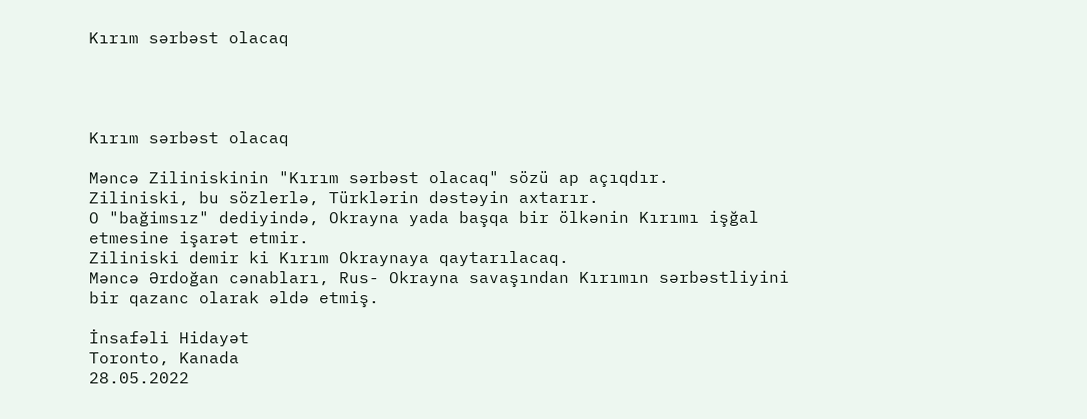Kırım sərbəst olacaq




Kırım sərbəst olacaq

Məncə Ziliniskinin "Kırım sərbəst olacaq" sözü ap açıqdır.
Ziliniski, bu sözlerlə, Türklərin dəstəyin axtarır.
O "bağimsız" dediyində, Okrayna yada başqa bir ölkənin Kırımı işğal etmesine işarət etmir.
Ziliniski demir ki Kırım Okraynaya qaytarılacaq.
Məncə Ərdoğan cənabları, Rus- Okrayna savaşından Kırımın sərbəstliyini bir qazanc olarak əldə etmiş.

İnsafəli Hidayət
Toronto, Kanada
28.05.2022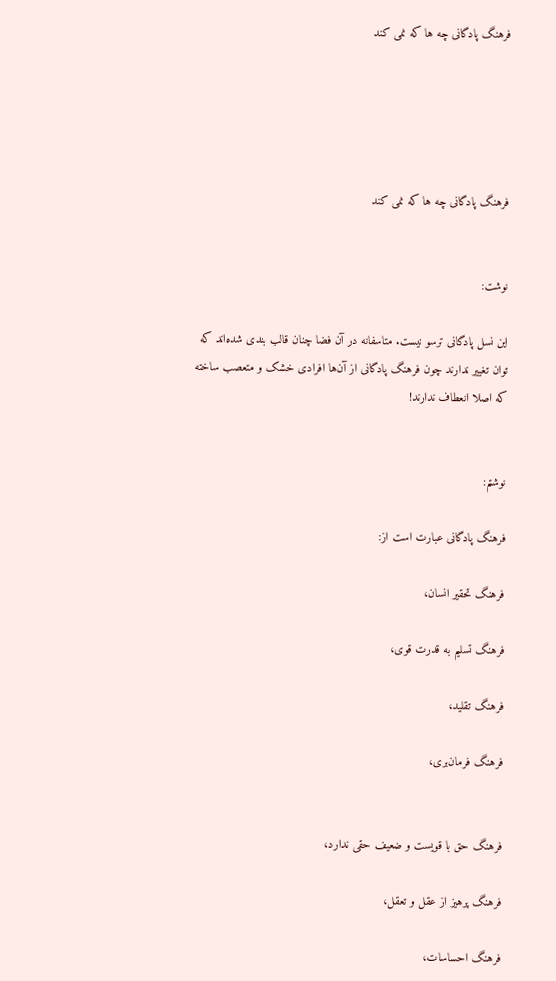فرهنگ پادگانی چه ها که نمی کند





فرهنگ پادگانی چه ها که نمی کند


نوشت:

این نسل پادگانی ترسو نیست. متاسفانه در آن فضا چنان قالب بندی شده‌اند که توان تغییر ندارند چون فرهنگ پادگانی از آن‌ها افرادی خشک و متعصب ساخته که اصلا انعطاف ندارند!


نوشتم:

فرهنگ پادگانی عبارت است از:

فرهنگ تحقیر انسان،

فرهنگ تسلیم به قدرت قوی،

فرهنگ تقلید،

فرهنگ فرمان‌بری،


فرهنگ حق با قویست و ضعیف حقی ندارد،

فرهنگ پرهیز از عقل و تعقل،

فرهنگ احساسات،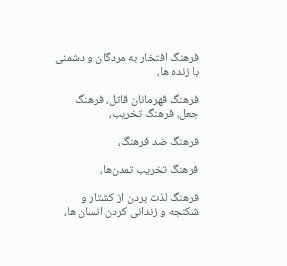فرهنگ افتخار به مردگان و دشمنی با زنده ها،

فرهنگ قهرمانان قاتل، فرهنگ جعل، فرهنگ تخریب،

فرهنگ ضد فرهنگ،

فرهنگ تخریب تمدن‌ها،

فرهنگ لذت بردن از کشتار و شکنجه و زندانی کردن انسان ها،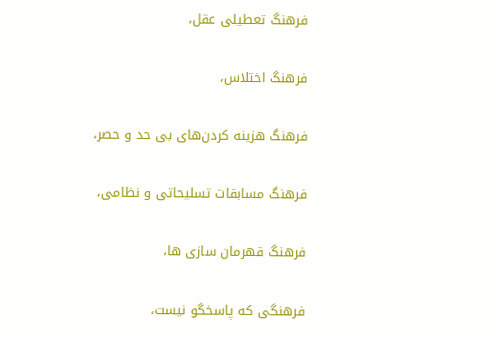فرهنگ تعطیلی عقل،

فرهنگ‌ اختلاس،

فرهنگ هزینه کردن‌های بی حد و حصر،

فرهنگ مسابقات تسلیحاتی و نظامی،

فرهنگ قهرمان سازی ها،

فرهنگی که پاسخگو نیست،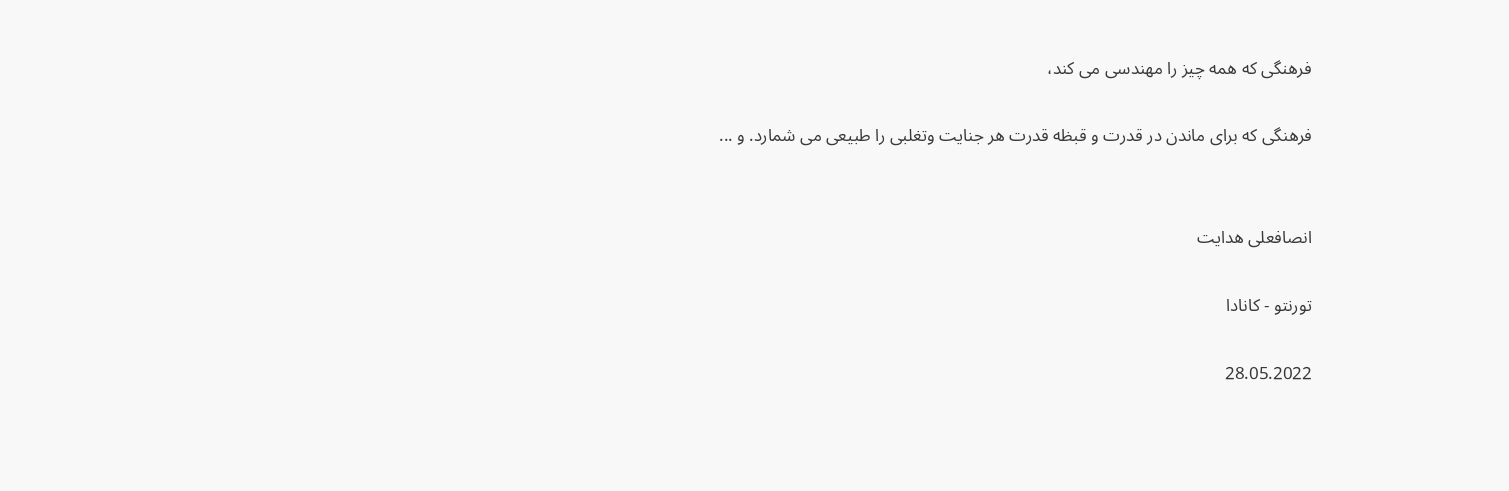فرهنگی که همه چیز را مهندسی می کند،

فرهنگی که برای ماندن در قدرت و قبظه قدرت هر جنایت و‌تغلبی را طبیعی می شمارد. و ...


انصافعلی هدایت

تورنتو - کانادا

28.05.2022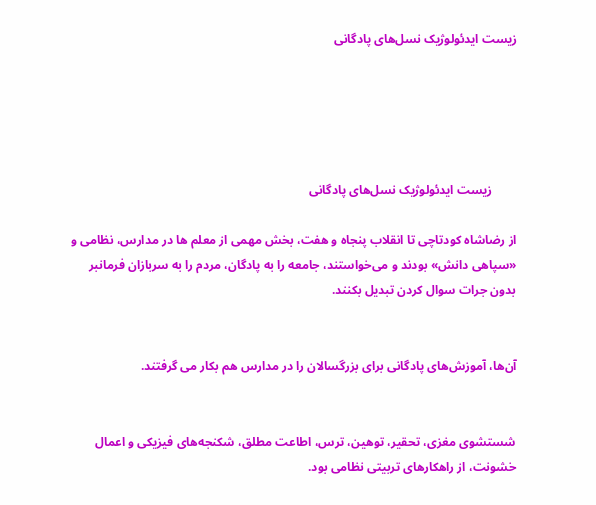زیست ایدئولوژیک نسل‌های پادگانی





        زیست ایدئولوژیک نسل‌های پادگانی

از رضاشاه کودتاچی تا انقلاب پنجاه و هفت، بخش مهمی از معلم ها در مدارس، نظامی و «سپاهی دانش» بودند و می‌خواستند، جامعه را به پادگان، مردم را به سربازان فرمانبر بدون جرات سوال کردن تبدیل بکنند.


آن‌ها، آموزش‌های پادگانی برای بزرگسالان را در مدارس هم بکار می گرفتند.


شستشوی مغزی، تحقیر، توهین، ترس، اطاعت مطلق، شکنجه‌های فیزیکی و اعمال خشونت، از راهکارهای تربیتی نظامی بود.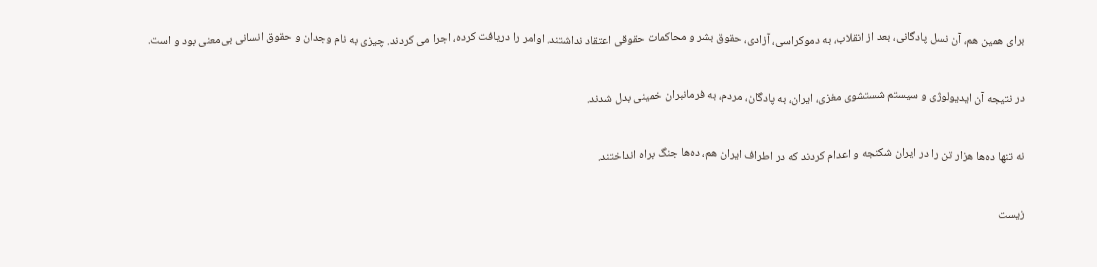برای‌ همین هم، آن نسل پادگانی، بعد از انقلاب، به دموکراسی، آزادی، حقوق بشر و محاکمات حقوقی اعتقاد نداشتند. اوامر را دریافت کرده، اجرا می کردند. چیزی به نام وجدان و حقوق انسانی بی‌معنی بود و است.


در نتیجه آن ایدیولوژی و سیستم شستشوی مغزی، ایران، به پادگان، مردم، به فرمانبران خمینی بدل شدند.


نه تنها ده‌ها هزار تن را در ایران شکنجه و اعدام‌ کردند که در اطراف ایران هم، ده‌ها جنگ براه انداختند.


زیست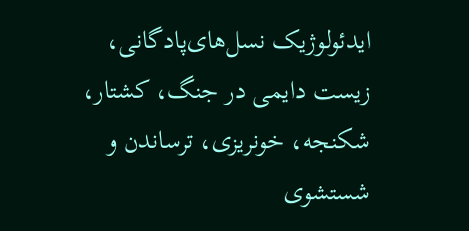ایدئولوژیک نسل‌های‌پادگانی، زیست دایمی در جنگ، کشتار، شکنجه، خونریزی، ترساندن و شستشوی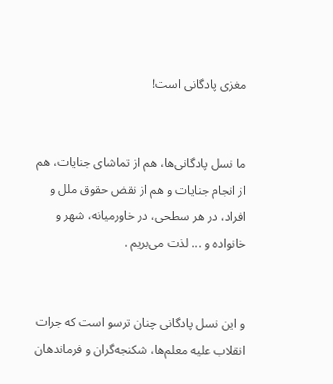مغزی پادگانی است!


ما نسل پادگانی‌ها، هم از تماشای جنایات، هم از انجام جنایات و هم از نقض حقوق ملل و افراد، در هر سطحی، در خاورمیانه، شهر و خانواده و ... لذت می‌بریم .


و این نسل پادگانی چنان ترسو است که جرات انقلاب علیه معلم‌ها، شکنجه‌گران و فرماندهان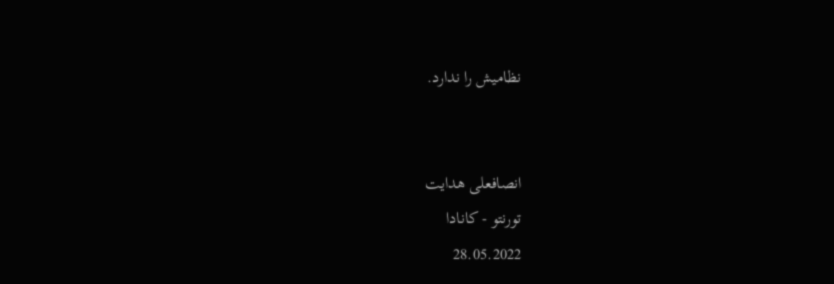نظامیش را ندارد.


انصافعلی هدایت
تورنتو - کانادا
28.05.2022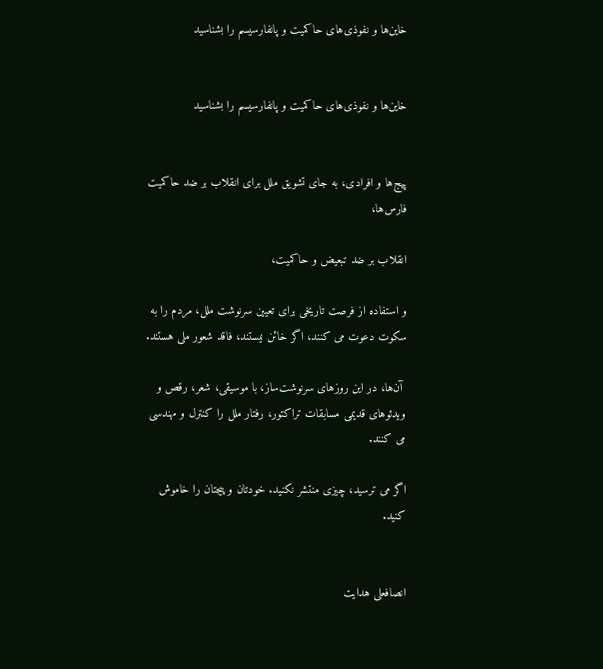خاین‌ها و نفوذی‌های حاکمیت و پانفارسیسم را بشناسید


خاین‌ها و نفوذی‌های حاکمیت و پانفارسیسم را بشناسید


پیج‌ها و افرادی، به جای تشویق ملل برای انقلاب بر ضد حاکمیت فارس‌ها،

انقلاب بر ضد تبعیض و حاکمیت،

و استفاده از فرصت تاریخی برای تعیین سرنوشت ملل، مردم را به سکوت دعوت می کنند، اگر خائن نیستند، فاقد شعور ملی هستند.

 آن‌ها، در این روزهای سرنوشت‌ساز، با موسیقی، شعر، رقص و ویدئوهای قدیمی مسابقات تراکتور، رفتار ملل را کنترل و مهندسی می کنند.

اگر می ترسید، چیزی منتشر نکنید. خودتان و پیجتان را خاموش کنید.


انصافعلی هدایت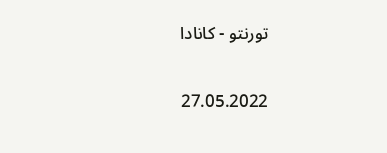تورنتو - کانادا

27.05.2022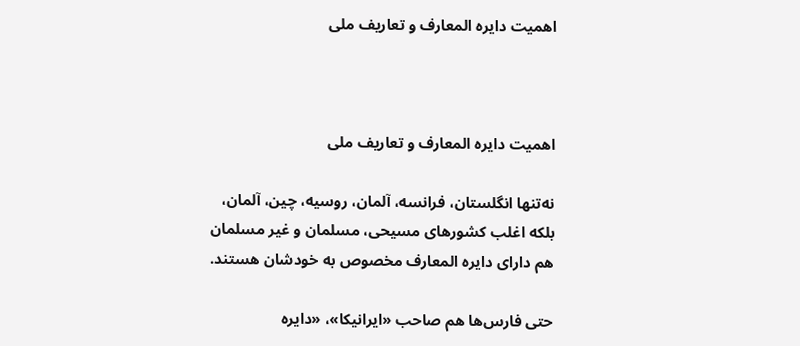اهمیت دایره المعارف و تعاریف ملی



اهمیت دایره المعارف و تعاریف ملی

نه‌تنها انگلستان، فرانسه، آلمان، روسیه، چین، آلمان، بلکه اغلب کشورهای مسیحی، مسلمان و غیر مسلمان هم دارای دایره المعارف مخصوص به خودشان هستند.

حتی فارس‌ها‌ هم صاحب «ایرانیکا»، «دایره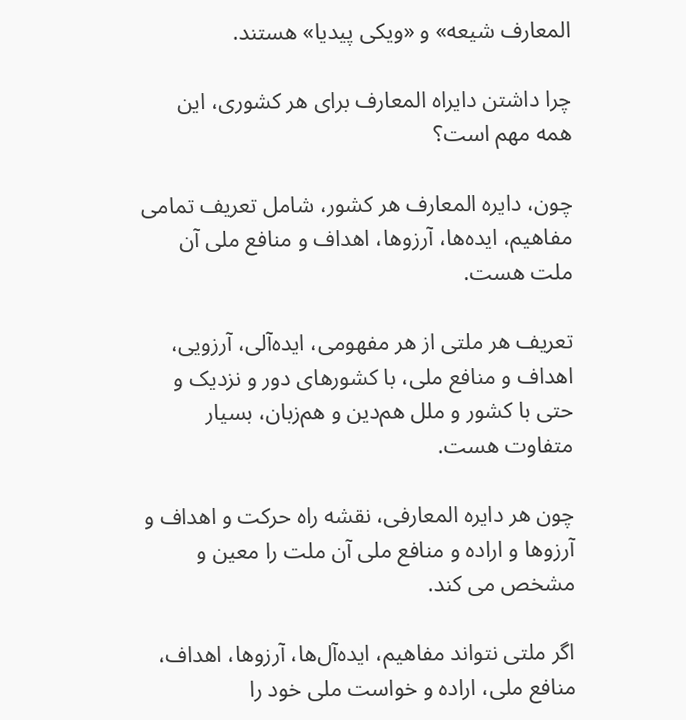المعارف شیعه» و «ویکی پیدیا» هستند.

چرا داشتن دایراه المعارف برای هر کشوری، این همه مهم است؟

چون، دایره المعارف هر کشور، شامل تعریف تمامی مفاهیم، ایده‌ها، آرزوها، اهداف و منافع ملی آن ملت هست.

تعریف هر ملتی از هر مفهومی، ایده‌آلی، آرزویی، اهداف و‌ منافع ملی، با کشورهای دور و‌ نزدیک و حتی با کشور و ملل هم‌دین و هم‌زبان، بسیار متفاوت هست.

چون هر دایره المعارفی، نقشه راه حرکت و اهداف و آرزو‌ها و اراده و منافع ملی آن ملت را معین و مشخص می کند.

اگر ملتی نتواند مفاهیم، ایده‌آل‌ها، آرزوها، اهداف، منافع ملی، اراده و خواست ملی خود را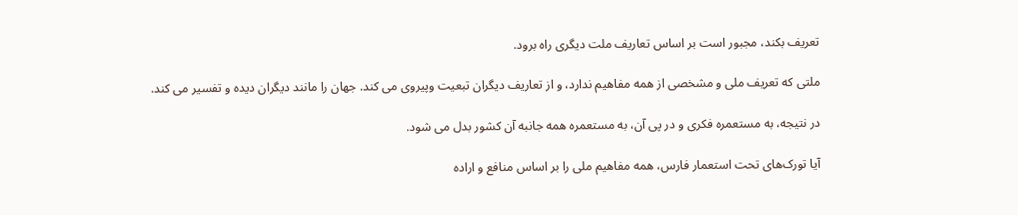تعریف بکند، مجبور است بر اساس تعاریف ملت دیگری راه برود.

ملتی که تعریف ملی و مشخصی از همه مفاهیم ندارد، و از تعاریف دیگران تبعیت و‌پیروی می کند. جهان را مانند دیگران دیده و تفسیر می کند.

در نتیجه، به مستعمره فکری و در پی آن، به مستعمره همه جانبه آن کشور بدل می شود.

آیا تورک‌های تحت استعمار فارس، همه مفاهیم ملی را بر اساس منافع و اراده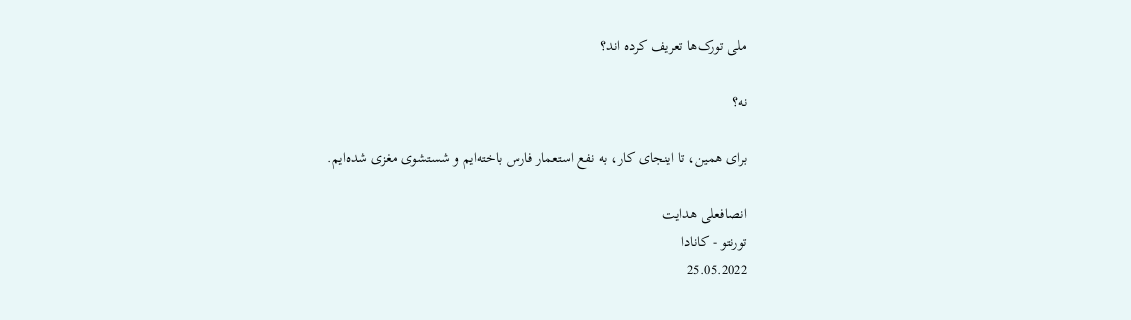ملی تورک‌ها تعریف کرده اند؟

نه؟

برای همین، تا اینجای کار، به نفع استعمار فارس باخته‌ایم و شستشوی مغزی شده‌ایم.

انصافعلی هدایت
تورنتو - کانادا
25.05.2022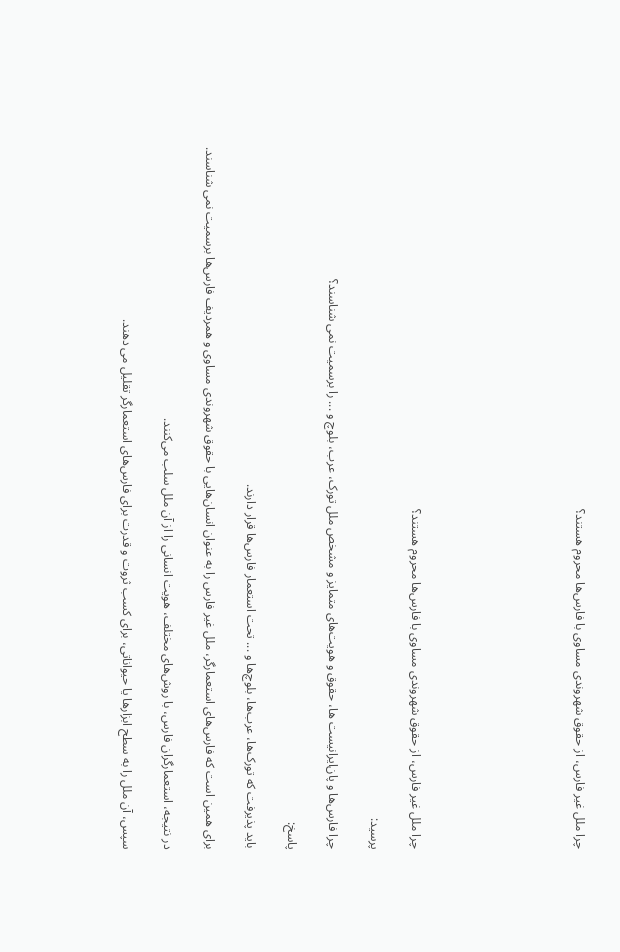چرا ملل غیر فارس، از حقوق شهروندی مساوی با فارس‌ها محروم هستند؟







چرا ملل غیر فارس، از حقوق شهروندی مساوی با فارس‌ها محروم هستند؟

پرسید:

چرا فارس‌ها و پان‌ایرانیست ‌ها، حقوق و هویت‌های متمایز و مشخص ملل تورک، عرب، بلوچ و ‌... را برسمیت نمی شناسند؟

پاسخ:

باید پذیرفت که تورک‌ها، عرب‌ها، بلوچ‌ها و ... تحت استعمار فارس‌ها قرار دارند.

برای همین است که فارس‌های استعمارگر، ملل غیر فارس را به عنوان انسان‌هایی با حقوق شهروندی مساوی و همردیف فارس‌ها برسمیت نمی شناسند.

در نتیجه، استعمارگران فارس، با روش‌های مختلف، هویت انسانی را از آن ملل سلب می‌کنند.

سپس، آن ملل را به سطح ابزارها یا حیواناتی، برای کسب ثروت و قدرت برای فارس‌های استعمارگر تقلیل می دهند.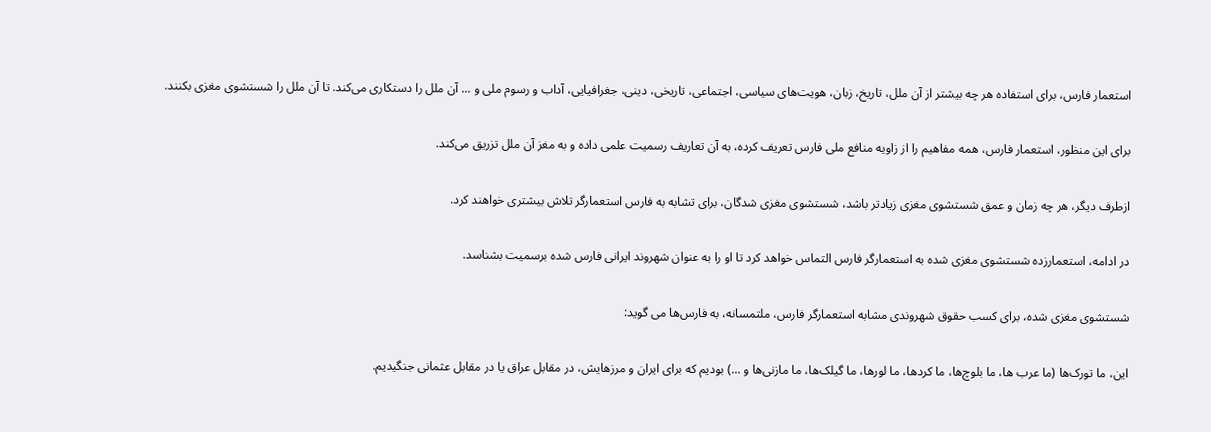استعمار فارس، برای استفاده هر چه بیشتر از آن ملل، تاریخ، زبان، هویت‌های سیاسی، اجتماعی، تاریخی، دینی، جغرافیایی، آداب و رسوم ملی و ... آن ملل را دستکاری می‌کند. تا آن ملل را شستشوی مغزی بکنند.

برای این منظور، استعمار فارس، همه مفاهیم را از زاویه منافع ملی فارس تعریف کرده، به آن تعاریف رسمیت علمی داده و به مغز آن ملل تزریق می‌کند.

ازطرف دیگر، هر چه زمان و عمق شستشوی مغزی زیادتر باشد، شستشوی مغزی شدگان، برای تشابه به فارس استعمارگر تلاش بیشتری خواهند کرد.

در ادامه، استعمارزده شستشوی مغزی شده به استعمارگر فارس التماس خواهد کرد تا او را به عنوان شهروند ایرانی فارس شده برسمیت بشناسد.

شستشوی مغزی شده، برای کسب حقوق شهروندی مشابه استعمارگر فارس، ملتمسانه، به فارس‌ها می گوید:

این، ما تورک‌ها (ما عرب ها، ما بلوچ‌ها، ما کردها، ما لورها، ما گیلک‌ها، ما مازنی‌ها و ...) بودیم که برای ایران و مرزهایش، در مقابل عراق یا در مقابل عثمانی جنگیدیم.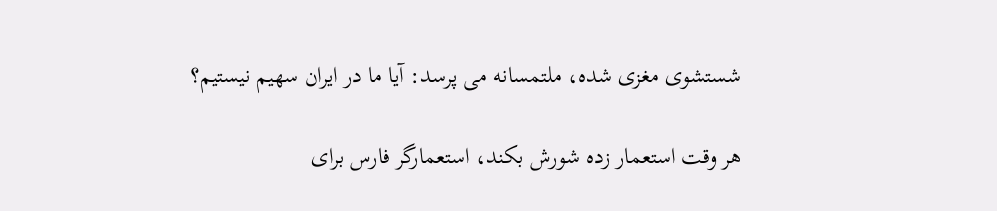شستشوی مغزی شده، ملتمسانه می پرسد: آیا ما در ایران سهیم نیستیم؟

هر وقت استعمار زده شورش بکند، استعمارگر فارس برای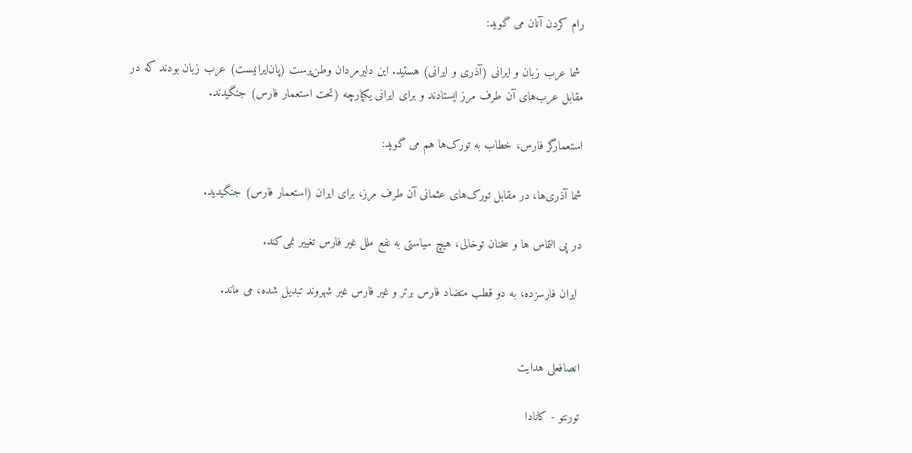رام کردن آنان می گوید:

 شما عرب زبان و ایرانی (آذری و ایرانی) هستید. این دلیرمردان وطن‌پرست (پان‌ایرانیست) عرب زبان بودند که در مقابل عرب‌های آن طرف مرز ایستادند و برای ایرانی یکپارچه (تحت استعمار فارس) جنگیدند.

استعمارگر فارس، خطاب به تورک‌ها هم می گوید:

شما آذری‌ها، در مقابل تورک‌های عثمانی آن طرف مرز، برای ایران (استعمار فارس) جنگیدید.

در پی التماس ها و سخنان تو‌خالی، هیچ‌ سیاستی به نفع ملل غیر فارس تغییر نمی‌کند.

 ایران فارسزده، به دو قطب متضاد فارس برتر و غیر فارس غیر شهروند تبدیل شده، می ماند.


انصافعلی هدایت

تورنتو - کانادا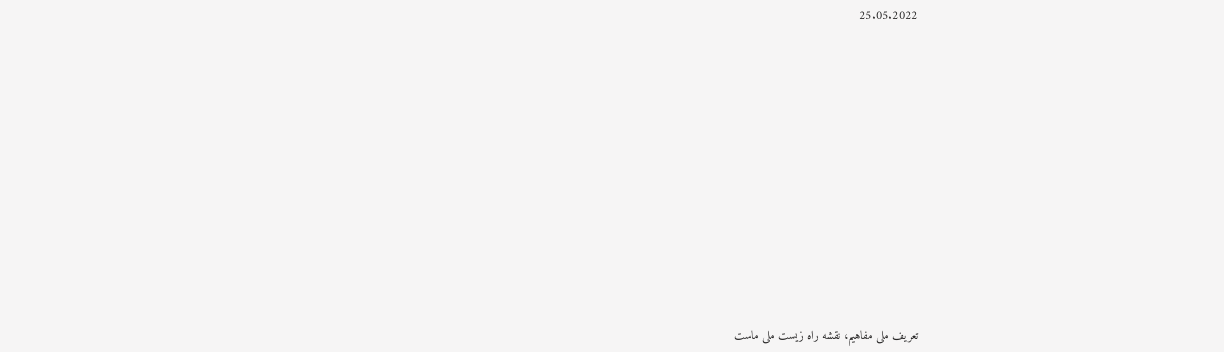25.05.2022














تعریف ملی مفاهیم، نقشه راه زیست ملی ماست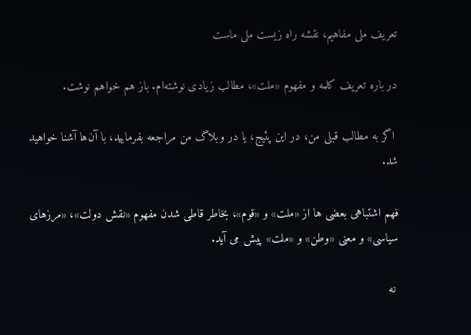تعریف ملی مفاهیم، نقشه راه زیست ملی ماست

در باره تعریف کلمه و مفهوم «ملت»، مطالب زیادی نوشته‌ام. باز هم خواهم نوشت.

 اگر به مطالب قبلی من، در این پئیج، یا در وبلاگ من مراجعه بفرمایید، با آن‌ها آشنا خواهید شد.

فهم اشتباهی بعضی ‌ها از «ملت» و «قوم»، بخاطر قاطی شدن مفهوم «نقش دولت»، «مرزهای سیاسی» و معنی «وطن» و «ملت» پیش می آید.

 نه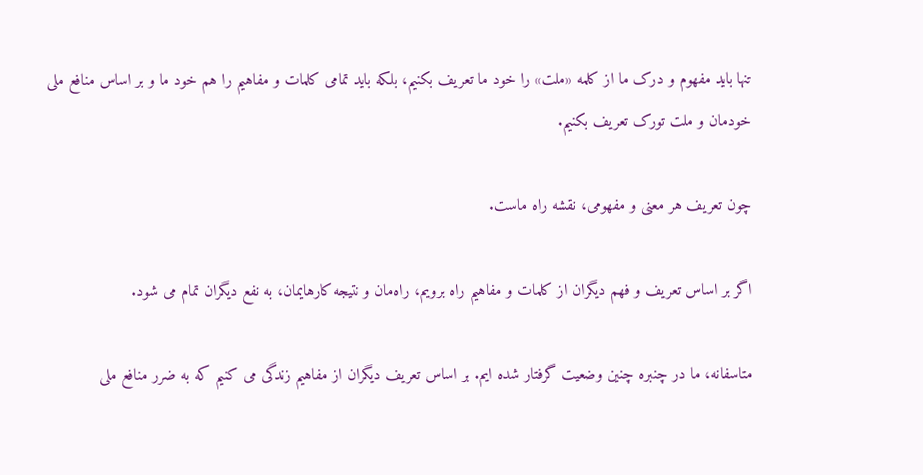تنها باید مفهوم و درک ما از کلمه «ملت» را خود ما تعریف بکنیم، بلکه باید تمامی کلمات و مفاهیم را هم خود ما و بر اساس منافع ملی خودمان و ملت تورک تعریف بکنیم.

چون تعریف هر معنی و مفهومی، نقشه راه ماست.

اگر بر اساس تعریف و فهم دیگران از کلمات و مفاهیم راه برویم، راه‌مان و نتیجه کارهایمان، به نفع دیگران تمام می شود.

متاسفانه، ما در چنبره چنین وضعیت گرفتار شده ایم. بر اساس تعریف دیگران از مفاهیم زندگی می کنیم که به ضرر منافع ملی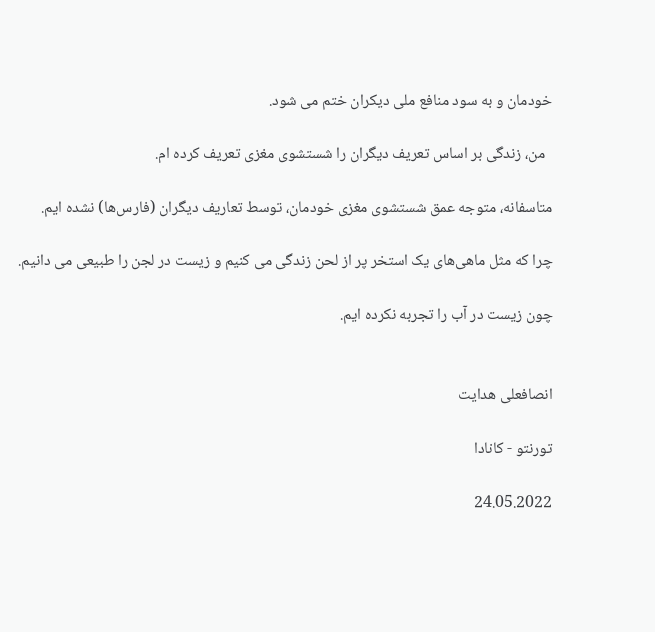خودمان و به سود منافع ملی دیکران ختم می شود.

  من، زندگی بر اساس تعریف دیگران را شستشوی مغزی تعریف کرده ام.

متاسفانه، متوجه عمق شستشوی مغزی خودمان، توسط تعاریف دیگران (فارس‌ها) نشده ایم.

چرا که مثل ماهی‌های یک استخر پر از لحن زندگی می کنیم و زیست در لجن را طبیعی می دانیم.

چون زیست در آب را تجربه نکرده ایم.


انصافعلی هدایت

تورنتو - کانادا

24.05.2022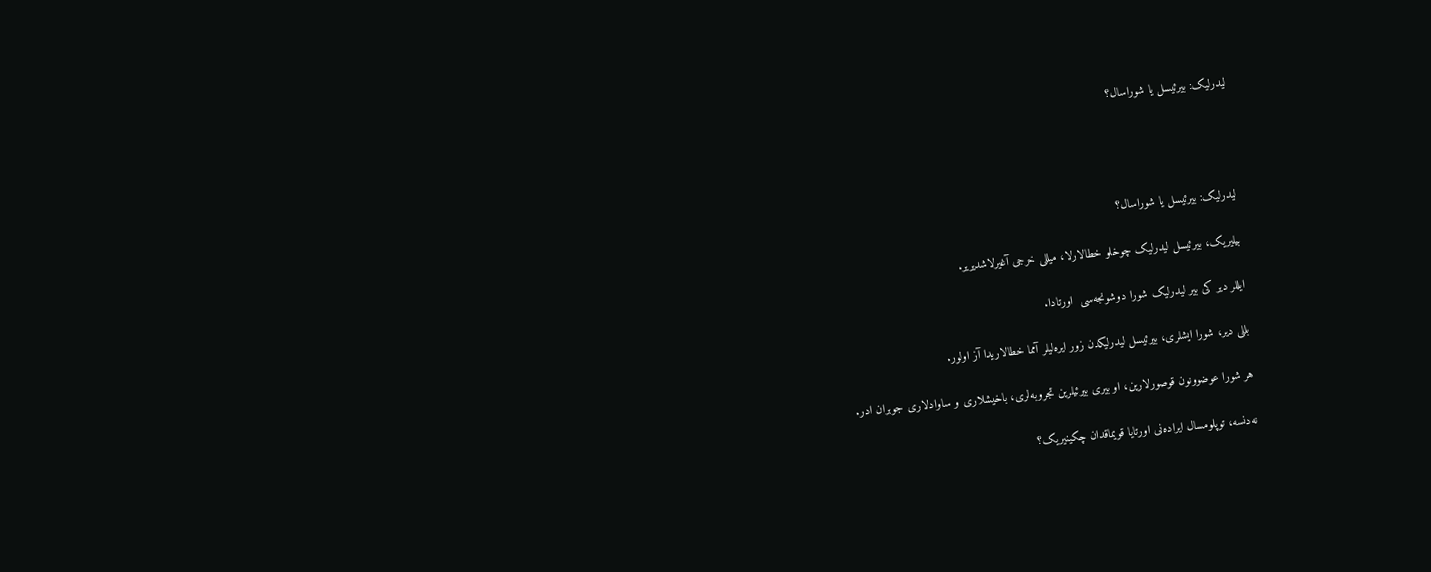لیدرلیک: بیرئیسل یا شوراسال؟




لیدرلیک: بیرئیسل یا شوراسال؟

بیلیریک، بیرئیسل‌ لیدرلیک چوخلو خطالارلا، میللی خرجی آغیرلاشدیریر.

ایللر دیر کی بیر لیدرلیک شورا دوشونجه‌سی  اورتادا.

بللی دیر، شورا ایشلری‌، بیرئیسل لیدرلیکدن زور ایره‌لیلر آمما خطالاریدا آز اولور.

هر شورا عوضوونون قوصورلارین، او بیری‌ بیرئیلرین‌ تجروبه‌لری،‌ باخیشلاری و ساوادلاری جوبران ادر‌.

نه‌دنسه، توپلومسال ایراده‌نی اورتایا قویماقدان چکینیریک؟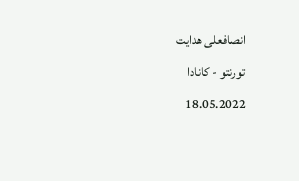انصافعلی هدایت
تورنتو - کانادا
18.05.2022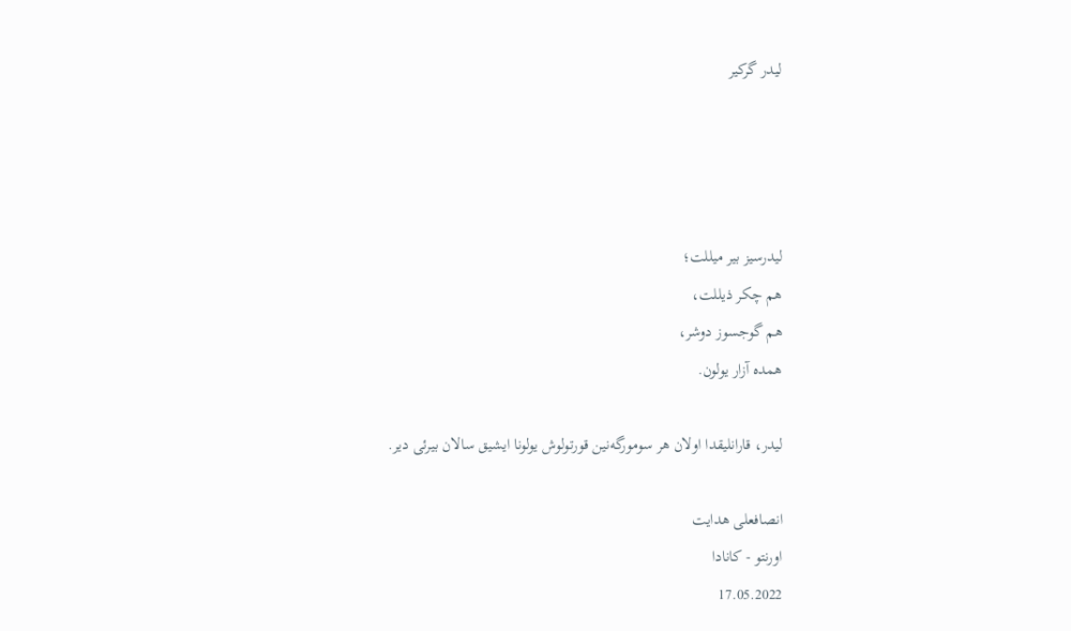لیدر گرکیر




لیدرسیز بیر میللت‌؛
هم چکر ذیللت،
هم گوجسوز‌ دوشر،
همده آزار یولون.

لیدر، قارانلیقدا اولان هر سومورگه‌نین قورتولوش یولونا ایشیق سالان بیرئی دیر.

انصافعلی هدایت
اورنتو - کانادا
17.05.2022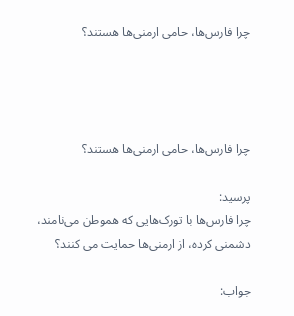چرا فارس‌ها، حامی ارمنی‌ها هستند؟




چرا فارس‌ها، حامی ارمنی‌ها هستند؟

پرسید:
چرا فارس‌ها با تورک‌هایی که هموطن می‌نامند، دشمنی کرده، از ارمنی‌ها حمایت می کنند؟

جواب: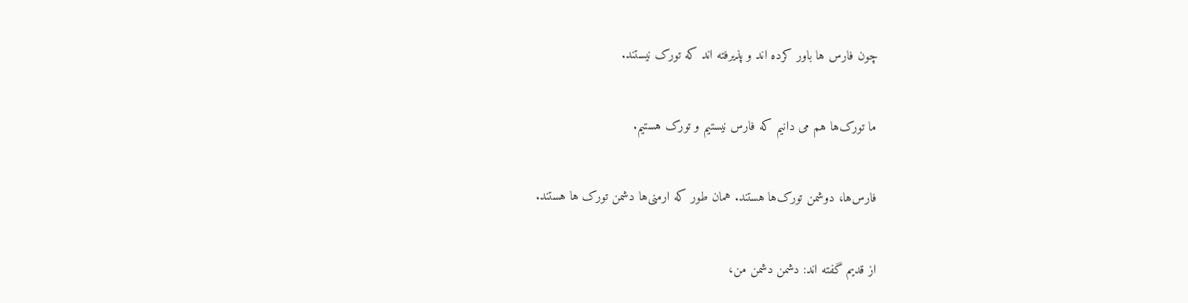چون فارس ها باور کرده اند و پذیرفته اند که تورک نیستند.

ما تورک‌ها هم می دانیم که فارس نیستیم و تورک هستیم.

فارس‌ها، دوشمن‌ تورک‌ها هستند. همان طور که ارمنی‌ها دشمن تورک ها هستند.

از قدیم گفته اند: دشمن دشمن من،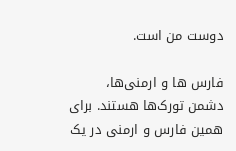دوست من است.

فارس ها و ارمنی‌ها، دشمن تورک‌ها هستند. برای همین فارس و‌ ارمنی در یک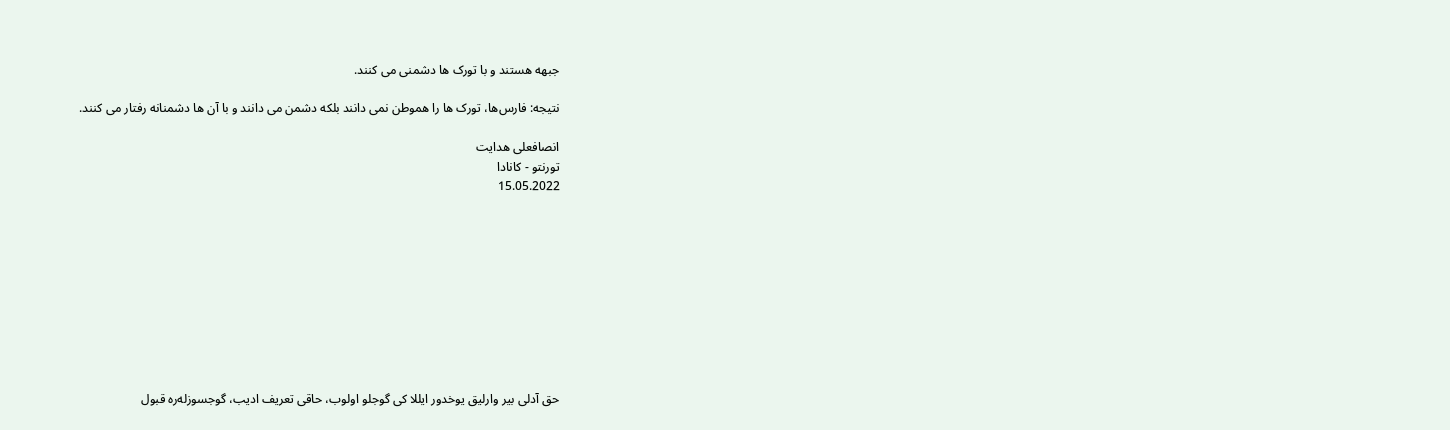جبهه هستند و با تورک ها دشمنی می کنند.

نتیجه: فارس‌ها، تورک ها را هموطن نمی دانند بلکه دشمن می دانند و با آن ها دشمنانه رفتار می کنند.

انصافعلی هدایت
تورنتو - کانادا
15.05.2022










حق آدلی بیر وارلیق یوخدور ایللا کی گوجلو اولوب، حاقی تعریف ادیب، گوجسوزله‌ره قبول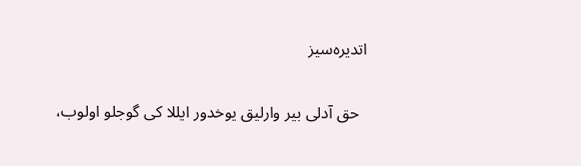اتدیره‌سیز

  حق آدلی بیر وارلیق یوخدور ایللا کی گوجلو اولوب،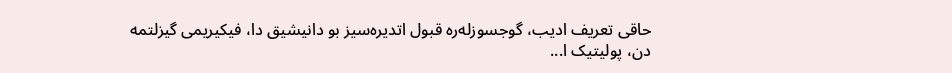حاقی تعریف ادیب، گوجسوزله‌ره قبول اتدیره‌سیز بو دانیشیق دا، فیکیریمی گیزلتمه دن، پولیتیک ا...